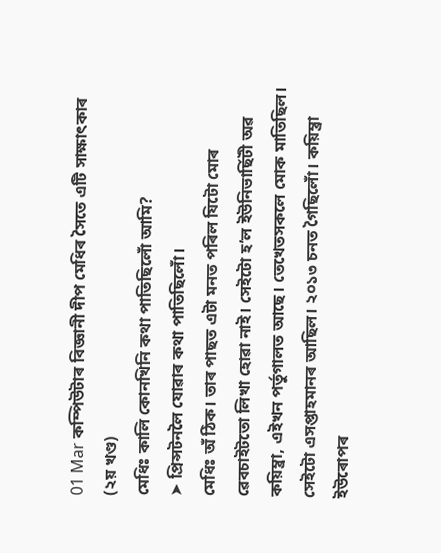01 Mar কম্পিউটাৰ বিজ্ঞানী দীপ মেধিৰ সৈতে এটি সাক্ষাৎকাৰ (২য় খণ্ড)
মেধিঃ কালি কোনখিনি কথা পাতিছিলোঁ আমি?
➤ প্ৰিন্সটনলৈ যোৱাৰ কথা পাতিছিলোঁ।
মেধিঃ অঁ ঠিক। তাৰ পাছত এটা মনত পৰিল যিটো মোৰ ৱেবচাইটতো লিখা হোৱা নাই। সেইটো হ’ল ইউনিভাৰ্ছিটী অৱ কয়িম্ব্ৰা, এইখন পৰ্তুগালত আছে। তেখেতসকলে মোক মাতিছিল। সেইটো এসপ্তাহমানৰ আছিল। ২০১৩ চনত গৈছিলোঁ। কয়িম্ব্ৰা ইউৰোপৰ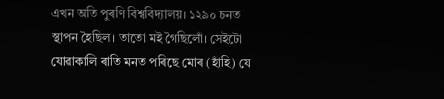এখন অতি পুৰণি বিশ্ববিদ্যালয়। ১২৯০ চনত স্থাপন হৈছিল। তাতো মই গৈছিলোঁ। সেইটো যোৱাকালি ৰাতি মনত পৰিছে মোৰ (হাঁহি) যে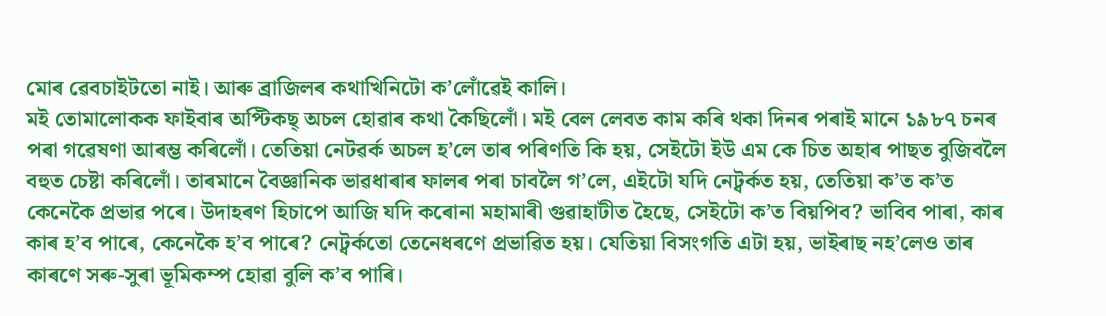মোৰ ৱেবচাইটতো নাই। আৰু ব্ৰাজিলৰ কথাখিনিটো ক’লোঁৱেই কালি।
মই তোমালোকক ফাইবাৰ অপ্টিকছ্ অচল হোৱাৰ কথা কৈছিলোঁ। মই বেল লেবত কাম কৰি থকা দিনৰ পৰাই মানে ১৯৮৭ চনৰ পৰা গৱেষণা আৰম্ভ কৰিলোঁ। তেতিয়া নেটৱৰ্ক অচল হ’লে তাৰ পৰিণতি কি হয়, সেইটো ইউ এম কে চিত অহাৰ পাছত বুজিবলৈ বহুত চেষ্টা কৰিলোঁ। তাৰমানে বৈজ্ঞানিক ভাৱধাৰাৰ ফালৰ পৰা চাবলৈ গ’লে, এইটো যদি নেট্ৱৰ্কত হয়, তেতিয়া ক’ত ক’ত কেনেকৈ প্ৰভাৱ পৰে। উদাহৰণ হিচাপে আজি যদি কৰোনা মহামাৰী গুৱাহাটীত হৈছে, সেইটো ক’ত বিয়পিব? ভাবিব পাৰা, কাৰ কাৰ হ’ব পাৰে, কেনেকৈ হ’ব পাৰে? নেট্ৱৰ্কতো তেনেধৰণে প্ৰভাৱিত হয়। যেতিয়া বিসংগতি এটা হয়, ভাইৰাছ নহ’লেও তাৰ কাৰণে সৰু-সুৰা ভূমিকম্প হোৱা বুলি ক’ব পাৰি।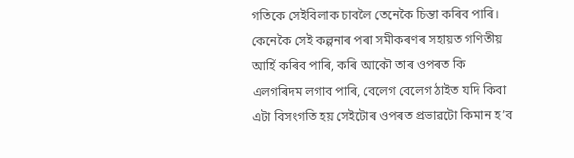গতিকে সেইবিলাক চাবলৈ তেনেকৈ চিন্তা কৰিব পাৰি। কেনেকৈ সেই কল্পনাৰ পৰা সমীকৰণৰ সহায়ত গণিতীয় আৰ্হি কৰিব পাৰি, কৰি আকৌ তাৰ ওপৰত কি এলগৰিদম লগাব পাৰি, বেলেগ বেলেগ ঠাইত যদি কিবা এটা বিসংগতি হয় সেইটোৰ ওপৰত প্ৰভাৱটো কিমান হ’ব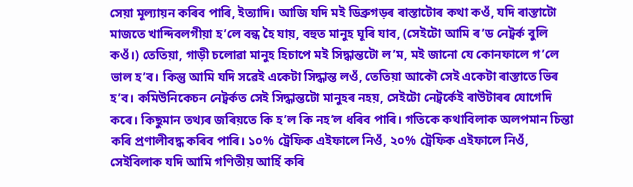সেয়া মূল্যায়ন কৰিব পাৰি, ইত্যাদি। আজি যদি মই ডিব্ৰুগড়ৰ ৰাস্তাটোৰ কথা কওঁ, যদি ৰাস্তাটো মাজতে খান্দিবলগীয়া হ’লে বন্ধ হৈ যায়, বহুত মানুহ ঘূৰি যাব, (সেইটো আমি ৰ’ড নেট্ৱৰ্ক বুলি কওঁ।) তেতিয়া, গাড়ী চলোৱা মানুহ হিচাপে মই সিদ্ধান্তটো ল’ম, মই জানো যে কোনফালে গ’লে ভাল হ’ব। কিন্তু আমি যদি সৱেই একেটা সিদ্ধান্ত লওঁ, তেতিয়া আকৌ সেই একেটা ৰাস্তাতে ভিৰ হ’ব। কমিউনিকেচন নেট্ৱৰ্কত সেই সিদ্ধান্তটো মানুহৰ নহয়, সেইটো নেট্ৱৰ্কেই ৰাউটাৰৰ যোগেদি কৰে। কিছুমান তথ্যৰ জৰিয়তে কি হ’ল কি নহ’ল ধৰিব পাৰি। গতিকে কথাবিলাক অলপমান চিন্তা কৰি প্ৰণালীবদ্ধ কৰিব পাৰি। ১০% ট্ৰেফিক এইফালে নিওঁ, ২০% ট্ৰেফিক এইফালে নিওঁ, সেইবিলাক যদি আমি গণিতীয় আৰ্হি কৰি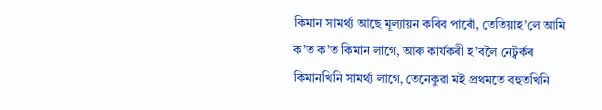কিমান সামৰ্থ্য আছে মূল্যায়ন কৰিব পাৰোঁ, তেতিয়াহ’লে আমি ক’ত ক’ত কিমান লাগে, আৰু কাৰ্যকৰী হ’বলৈ নেট্ৱৰ্কৰ কিমানখিনি সামৰ্থ্য লাগে, তেনেকুৱা মই প্ৰথমতে বহুতখিনি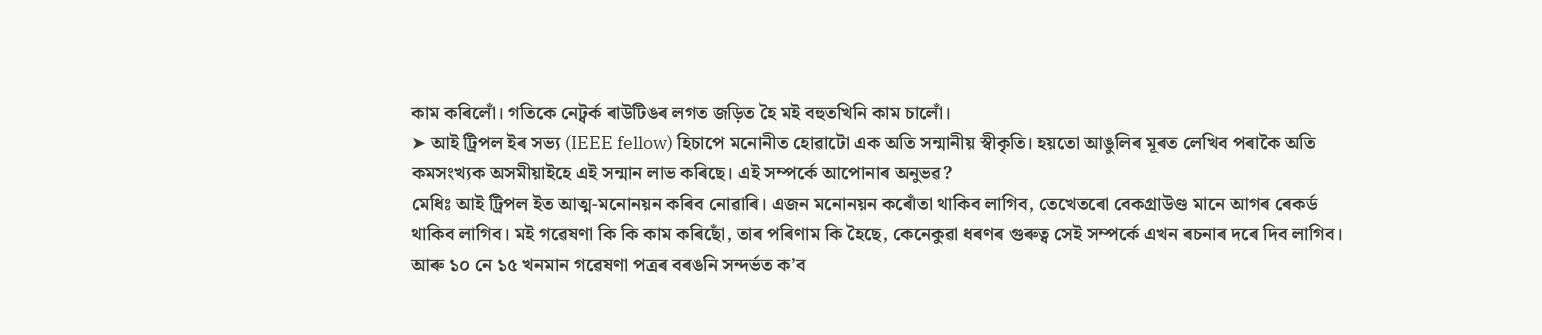কাম কৰিলোঁ। গতিকে নেট্ৱৰ্ক ৰাউটিঙৰ লগত জড়িত হৈ মই বহুতখিনি কাম চালোঁ।
➤ আই ট্ৰিপল ইৰ সভ্য (IEEE fellow) হিচাপে মনোনীত হোৱাটো এক অতি সন্মানীয় স্বীকৃতি। হয়তো আঙুলিৰ মূৰত লেখিব পৰাকৈ অতি কমসংখ্যক অসমীয়াইহে এই সন্মান লাভ কৰিছে। এই সম্পৰ্কে আপোনাৰ অনুভৱ?
মেধিঃ আই ট্ৰিপল ইত আত্ম-মনোনয়ন কৰিব নোৱাৰি। এজন মনোনয়ন কৰোঁতা থাকিব লাগিব, তেখেতৰো বেকগ্ৰাউণ্ড মানে আগৰ ৰেকৰ্ড থাকিব লাগিব। মই গৱেষণা কি কি কাম কৰিছোঁ, তাৰ পৰিণাম কি হৈছে, কেনেকুৱা ধৰণৰ গুৰুত্ব সেই সম্পৰ্কে এখন ৰচনাৰ দৰে দিব লাগিব। আৰু ১০ নে ১৫ খনমান গৱেষণা পত্ৰৰ বৰঙনি সন্দৰ্ভত ক’ব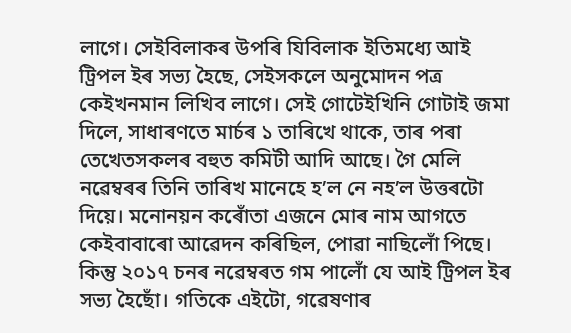লাগে। সেইবিলাকৰ উপৰি যিবিলাক ইতিমধ্যে আই ট্ৰিপল ইৰ সভ্য হৈছে, সেইসকলে অনুমোদন পত্ৰ কেইখনমান লিখিব লাগে। সেই গোটেইখিনি গোটাই জমা দিলে, সাধাৰণতে মাৰ্চৰ ১ তাৰিখে থাকে, তাৰ পৰা তেখেতসকলৰ বহুত কমিটী আদি আছে। গৈ মেলি নৱেম্বৰৰ তিনি তাৰিখ মানেহে হ’ল নে নহ’ল উত্তৰটো দিয়ে। মনোনয়ন কৰোঁতা এজনে মোৰ নাম আগতে কেইবাবাৰো আৱেদন কৰিছিল, পোৱা নাছিলোঁ পিছে। কিন্তু ২০১৭ চনৰ নৱেম্বৰত গম পালোঁ যে আই ট্ৰিপল ইৰ সভ্য হৈছোঁ। গতিকে এইটো, গৱেষণাৰ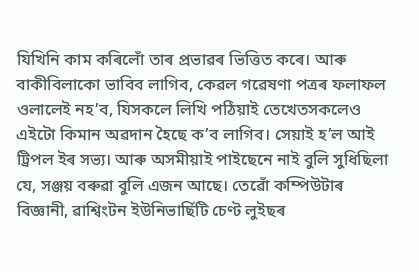যিখিনি কাম কৰিলোঁ তাৰ প্ৰভাৱৰ ভিত্তিত কৰে। আৰু বাকীবিলাকো ভাবিব লাগিব, কেৱল গৱেষণা পত্ৰৰ ফলাফল ওলালেই নহ’ব, যিসকলে লিখি পঠিয়াই তেখেতসকলেও এইটো কিমান অৱদান হৈছে ক’ব লাগিব। সেয়াই হ’ল আই ট্ৰিপল ইৰ সভ্য। আৰু অসমীয়াই পাইছেনে নাই বুলি সুধিছিলা যে, সঞ্জয় বৰুৱা বুলি এজন আছে। তেৱোঁ কম্পিউটাৰ বিজ্ঞানী, ৱাশ্বিংটন ইউনিভাৰ্ছিটি চেণ্ট লুইছৰ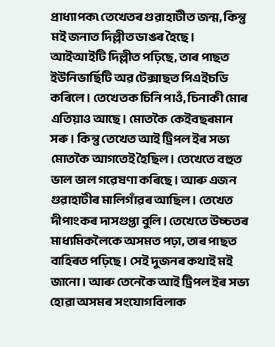প্ৰাধ্যাপক৷ তেখেতৰ গুৱাহাটীত জন্ম, কিন্তু মই জনাত দিল্লীত ডাঙৰ হৈছে। আইআইটি দিল্লীত পঢ়িছে, তাৰ পাছত ইউনিভাৰ্ছিটি অৱ টেক্সাছত পিএইচডি কৰিলে। তেখেতক চিনি পাওঁ, চিনাকী মোৰ এতিয়াও আছে। মোতকৈ কেইবছৰমান সৰু। কিন্তু তেখেত আই ট্ৰিপল ইৰ সভ্য মোতকৈ আগতেই হৈছিল। তেখেতে বহুত ভাল ভাল গৱেষণা কৰিছে। আৰু এজন গুৱাহাটীৰ মালিগাঁৱৰ আছিল। তেখেত দীপাংকৰ দাসগুপ্তা বুলি। তেখেতে উচ্চতৰ মাধ্যমিকলৈকে অসমত পঢ়া, তাৰ পাছত বাহিৰত পঢ়িছে। সেই দুজনৰ কথাই মই জানো। আৰু তেনেকৈ আই ট্ৰিপল ইৰ সভ্য হোৱা অসমৰ সংযোগবিলাক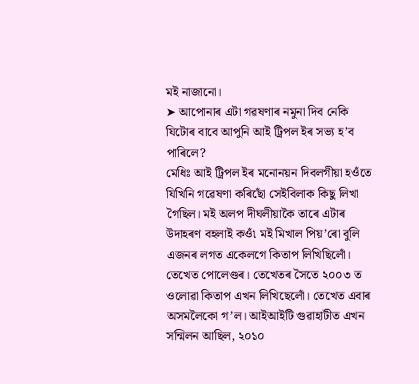মই নাজানো।
➤ আপোনাৰ এটা গৱষণাৰ নমুনা দিব নেকি যিটোৰ বাবে আপুনি আই ট্ৰিপল ইৰ সভ্য হ’ব পাৰিলে?
মেধিঃ আই ট্ৰিপল ইৰ মনোনয়ন দিবলগীয়া হওঁতে যিখিনি গৱেষণা কৰিছোঁ সেইবিলাক কিছু লিখা গৈছিল। মই অলপ দীঘলীয়াকৈ তাৰে এটাৰ উদাহৰণ বহলাই কওঁ৷ মই মিখাল পিয়’ৰো বুলি এজনৰ লগত একেলগে কিতাপ লিখিছিলোঁ। তেখেত পোলেণ্ডৰ। তেখেতৰ সৈতে ২০০৩ ত ওলোৱা কিতাপ এখন লিখিছেলোঁ। তেখেত এবাৰ অসমলৈকো গ’ল। আইআইটি গুৱাহাটীত এখন সন্মিলন আছিল, ২০১০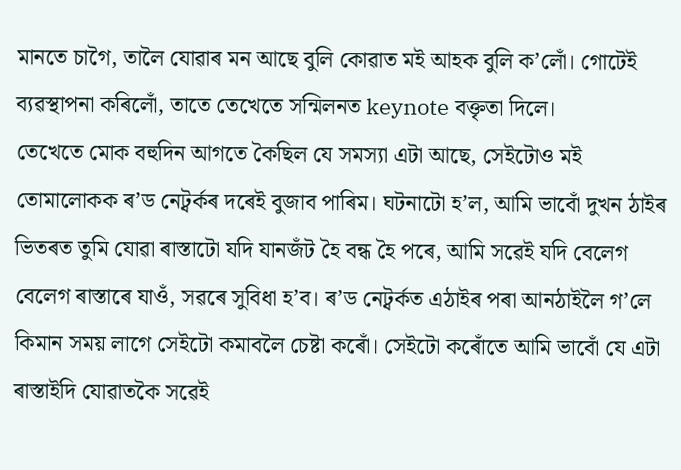মানতে চাগৈ, তালৈ যোৱাৰ মন আছে বুলি কোৱাত মই আহক বুলি ক’লোঁ। গোটেই ব্যৱস্থাপনা কৰিলোঁ, তাতে তেখেতে সন্মিলনত keynote বক্তৃতা দিলে।
তেখেতে মোক বহুদিন আগতে কৈছিল যে সমস্যা এটা আছে, সেইটোও মই তোমালোকক ৰ’ড নেট্ৱৰ্কৰ দৰেই বুজাব পাৰিম। ঘটনাটো হ’ল, আমি ভাবোঁ দুখন ঠাইৰ ভিতৰত তুমি যোৱা ৰাস্তাটো যদি যানজঁট হৈ বন্ধ হৈ পৰে, আমি সৱেই যদি বেলেগ বেলেগ ৰাস্তাৰে যাওঁ, সৱৰে সুবিধা হ’ব। ৰ’ড নেট্ৱৰ্কত এঠাইৰ পৰা আনঠাইলৈ গ’লে কিমান সময় লাগে সেইটো কমাবলৈ চেষ্টা কৰোঁ। সেইটো কৰোঁতে আমি ভাবোঁ যে এটা ৰাস্তাইদি যোৱাতকৈ সৱেই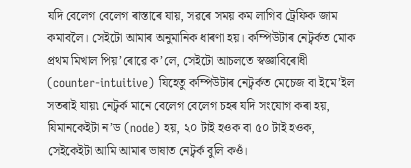যদি বেলেগ বেলেগ ৰাস্তাৰে যায়, সৱৰে সময় কম লাগিব ট্ৰেফিক জাম কমাবলৈ। সেইটো আমাৰ অনুমানিক ধাৰণা হয়। কম্পিউটাৰ নেট্ৱৰ্কত মোক প্ৰথম মিখাল পিয়’ৰোৱে ক’লে, সেইটো আচলতে স্বজ্ঞাবিৰোধী (counter-intuitive) যিহেতু কম্পিউটাৰ নেট্ৱৰ্কত মেচেজ বা ইমে’ইল সতৰাই যায়৷ নেট্ৱৰ্ক মানে বেলেগ বেলেগ চহৰ যদি সংযোগ কৰা হয়, যিমানকেইটা ন’ড (node) হয়, ২০ টাই হওক বা ৫০ টাই হওক, সেইকেইটা আমি আমাৰ ভাষাত নেট্ৱৰ্ক বুলি কওঁ।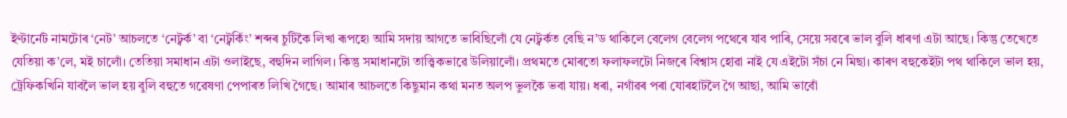ইণ্টাৰ্নেট নামটোৰ ‘নেট’ আচলতে ‘নেট্ৱৰ্ক’ বা ‘নেট্ৱৰ্কিং’ শব্দৰ চুটিকৈ লিখা ৰূপহে৷ আমি সদায় আগতে ভাবিছিলোঁ যে নেট্ৱৰ্কত বেছি ন’ড থাকিলে বেলেগ বেলেগ পথেৰে যাব পাৰি, সেয়ে সৱৰে ভাল বুলি ধাৰণা এটা আছে। কিন্তু তেখেতে যেতিয়া ক’লে, মই চালোঁ। তেতিয়া সমাধান এটা ওলাইছে, বহুদিন লাগিল। কিন্তু সমাধানটো তাত্ত্বিকভাৱে উলিয়ালোঁ। প্ৰথমতে মোৰতো ফলাফলটো নিজৰে বিশ্বাস হোৱা নাই যে এইটো সঁচা নে মিছা। কাৰণ বহুকেইটা পথ থাকিলে ভাল হয়, ট্ৰেফিকখিনি যাবলৈ ভাল হয় বুলি বহুতে গৱেষণা পেপাৰত লিখি গৈছে। আমাৰ আচলতে কিছুমান কথা মনত অলপ ভুলকৈ ভবা যায়। ধৰা, নগাঁৱৰ পৰা যোৰহাটলৈ গৈ আছা, আমি ভাবোঁ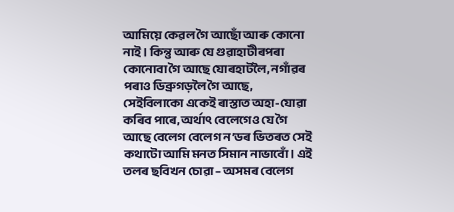আমিয়ে কেৱল গৈ আছোঁ আৰু কোনো নাই। কিন্তু আৰু যে গুৱাহাটীৰপৰা কোনোবা গৈ আছে যোৰহাটলৈ, নগাঁৱৰ পৰাও ডিব্ৰুগড়লৈ গৈ আছে, সেইবিলাকো একেই ৰাস্তাত অহা-যোৱা কৰিব পাৰে, অৰ্থাৎ বেলেগেও যে গৈ আছে বেলেগ বেলেগ ন’ডৰ ভিতৰত সেই কথাটো আমি মনত সিমান নাভাবোঁ। এই তলৰ ছবিখন চোৱা – অসমৰ বেলেগ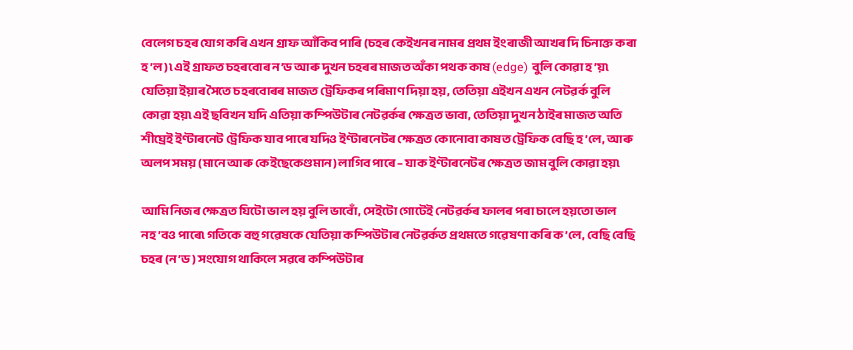বেলেগ চহৰ যোগ কৰি এখন গ্ৰাফ আঁকিব পাৰি (চহৰ কেইখনৰ নামৰ প্ৰথম ইংৰাজী আখৰ দি চিনাক্ত কৰা হ’ল)৷ এই গ্ৰাফত চহৰবোৰ ন’ড আৰু দুখন চহৰৰ মাজত অঁকা পথক কাষ (edge) বুলি কোৱা হ’য়৷ যেতিয়া ইয়াৰ সৈতে চহৰবোৰৰ মাজত ট্ৰেফিকৰ পৰিমাণ দিয়া হয়, তেতিয়া এইখন এখন নেটৱৰ্ক বুলি কোৱা হয়৷ এই ছবিখন যদি এতিয়া কম্পিউটাৰ নেটৱৰ্কৰ ক্ষেত্ৰত ভাবা, তেতিয়া দুখন ঠাইৰ মাজত অতি শীঘ্ৰেই ইণ্টাৰনেট ট্ৰেফিক যাব পাৰে যদিও ইণ্টাৰনেটৰ ক্ষেত্ৰত কোনোবা কাষত ট্ৰেফিক বেছি হ’লে, আৰু অলপ সময় (মানে আৰু কেইছেকেণ্ডমান) লাগিব পাৰে – যাক ইণ্টাৰনেটৰ ক্ষেত্ৰত জাম বুলি কোৱা হয়৷

আমি নিজৰ ক্ষেত্ৰত যিটো ভাল হয় বুলি ভাবোঁ, সেইটো গোটেই নেটৱৰ্কৰ ফালৰ পৰা চালে হয়তো ভাল নহ’বও পাৰে৷ গতিকে বহু গৱেষকে যেতিয়া কম্পিউটাৰ নেটৱৰ্কত প্ৰথমতে গৱেষণা কৰি ক’লে, বেছি বেছি চহৰ (ন’ড) সংযোগ থাকিলে সৱৰে কম্পিউটাৰ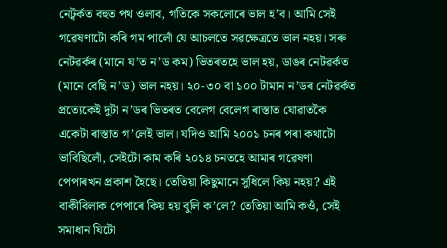নেট্ৱৰ্কত বহুত পথ ওলাব, গতিকে সকলোৰে ভাল হ’ব। আমি সেই গৱেষণাটো কৰি গম পালোঁ যে আচলতে সৱক্ষেত্ৰতে ভাল নহয়। সৰু নেটৱৰ্কৰ (মানে য’ত ন’ড কম) ভিতৰতহে ভাল হয়, ডাঙৰ নেটৱৰ্কত (মানে বেছি ন’ড) ভাল নহয়। ২০-৩০ বা ১০০ টামান ন’ডৰ নেটৱৰ্কত প্ৰত্যেকেই দুটা ন’ডৰ ভিতৰত বেলেগ বেলেগ ৰাস্তাত যোৱাতকৈ একেটা ৰাস্তাত গ’লেই ভাল। যদিও আমি ২০০১ চনৰ পৰা কথাটো ভাবিছিলোঁ, সেইটো কাম কৰি ২০১৪ চনতহে আমাৰ গৱেষণা পেপাৰখন প্ৰকাশ হৈছে। তেতিয়া কিছুমানে সুধিলে কিয় নহয়? এই বাকীবিলাক পেপাৰে কিয় হয় বুলি ক’লে? তেতিয়া আমি কওঁ, সেই সমাধান যিটো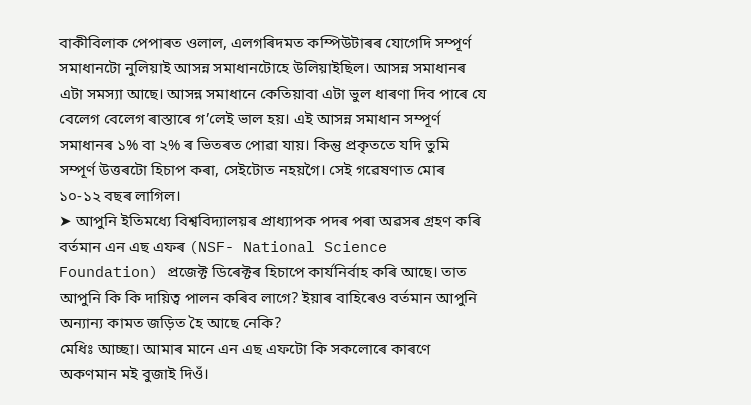বাকীবিলাক পেপাৰত ওলাল, এলগৰিদমত কম্পিউটাৰৰ যোগেদি সম্পূৰ্ণ সমাধানটো নুলিয়াই আসন্ন সমাধানটোহে উলিয়াইছিল। আসন্ন সমাধানৰ এটা সমস্যা আছে। আসন্ন সমাধানে কেতিয়াবা এটা ভুল ধাৰণা দিব পাৰে যে বেলেগ বেলেগ ৰাস্তাৰে গ’লেই ভাল হয়। এই আসন্ন সমাধান সম্পূৰ্ণ সমাধানৰ ১% বা ২% ৰ ভিতৰত পোৱা যায়। কিন্তু প্ৰকৃততে যদি তুমি সম্পূৰ্ণ উত্তৰটো হিচাপ কৰা, সেইটোত নহয়গৈ। সেই গৱেষণাত মোৰ ১০-১২ বছৰ লাগিল।
➤ আপুনি ইতিমধ্যে বিশ্ববিদ্যালয়ৰ প্ৰাধ্যাপক পদৰ পৰা অৱসৰ গ্ৰহণ কৰি বৰ্তমান এন এছ এফৰ (NSF- National Science Foundation) প্ৰজেক্ট ডিৰেক্টৰ হিচাপে কাৰ্যনিৰ্বাহ কৰি আছে। তাত আপুনি কি কি দায়িত্ব পালন কৰিব লাগে? ইয়াৰ বাহিৰেও বৰ্তমান আপুনি অন্যান্য কামত জড়িত হৈ আছে নেকি?
মেধিঃ আচ্ছা। আমাৰ মানে এন এছ এফটো কি সকলোৰে কাৰণে অকণমান মই বুজাই দিওঁ।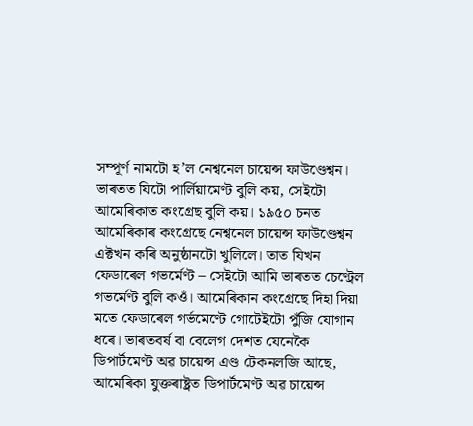সম্পূৰ্ণ নামটো হ’ল নেশ্বনেল চায়েন্স ফাউণ্ডেশ্বন। ভাৰতত যিটো পাৰ্লিয়ামেণ্ট বুলি কয়, সেইটো আমেৰিকাত কংগ্ৰেছ বুলি কয়। ১৯৫০ চনত আমেৰিকাৰ কংগ্ৰেছে নেশ্বনেল চায়েন্স ফাউণ্ডেশ্বন এক্টখন কৰি অনুষ্ঠানটো খুলিলে। তাত যিখন ফেডাৰেল গভৰ্মেণ্ট – সেইটো আমি ভাৰতত চেণ্ট্ৰেল গভৰ্মেণ্ট বুলি কওঁ। আমেৰিকান কংগ্ৰেছে দিহা দিয়া মতে ফেডাৰেল গৰ্ভমেণ্টে গোটেইটো পুঁজি যোগান ধৰে। ভাৰতবৰ্ষ বা বেলেগ দেশত যেনেকৈ ডিপাৰ্টমেণ্ট অৱ চায়েন্স এণ্ড টেকনলজি আছে, আমেৰিকা যুক্তৰাষ্ট্ৰত ডিপাৰ্টমেণ্ট অৱ চায়েন্স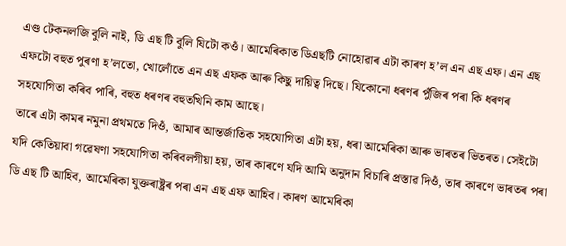এণ্ড টেকনলজি বুলি নাই, ডি এছ টি বুলি যিটো কওঁ। আমেৰিকাত ডিএছটি নোহোৱাৰ এটা কাৰণ হ’ল এন এছ এফ। এন এছ এফটো বহুত পুৰণা হ’লতো, খোলোঁতে এন এছ এফক আৰু কিছু দায়িত্ব দিছে। যিকোনো ধৰণৰ পুঁজিৰ পৰা কি ধৰণৰ সহযোগিতা কৰিব পাৰি, বহুত ধৰণৰ বহুতখিনি কাম আছে।
তাৰে এটা কামৰ নমুনা প্ৰথমতে দিওঁ, আমাৰ আন্তৰ্জাতিক সহযোগিতা এটা হয়, ধৰা আমেৰিকা আৰু ভাৰতৰ ভিতৰত। সেইটো যদি কেতিয়াবা গৱেষণা সহযোগিতা কৰিবলগীয়া হয়, তাৰ কাৰণে যদি আমি অনুদান বিচাৰি প্ৰস্তাৱ দিওঁ, তাৰ কাৰণে ভাৰতৰ পৰা ডি এছ টি আহিব, আমেৰিকা যুক্তৰাষ্ট্ৰৰ পৰা এন এছ এফ আহিব। কাৰণ আমেৰিকা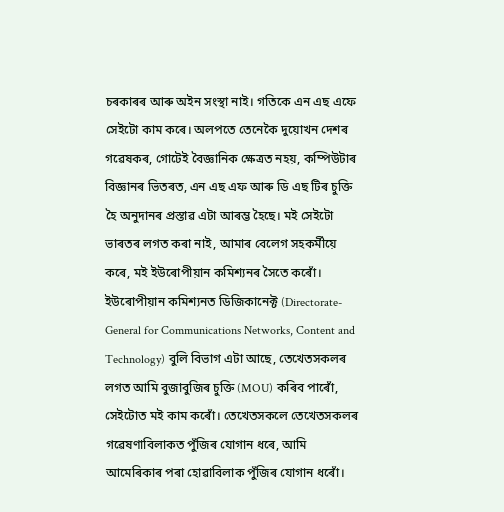চৰকাৰৰ আৰু অইন সংস্থা নাই। গতিকে এন এছ এফে সেইটো কাম কৰে। অলপতে তেনেকৈ দুয়োখন দেশৰ গৱেষকৰ, গোটেই বৈজ্ঞানিক ক্ষেত্ৰত নহয়, কম্পিউটাৰ বিজ্ঞানৰ ভিতৰত, এন এছ এফ আৰু ডি এছ টিৰ চুক্তি হৈ অনুদানৰ প্ৰস্তাৱ এটা আৰম্ভ হৈছে। মই সেইটো ভাৰতৰ লগত কৰা নাই, আমাৰ বেলেগ সহকৰ্মীয়ে কৰে, মই ইউৰোপীয়ান কমিশ্যনৰ সৈতে কৰোঁ। ইউৰোপীয়ান কমিশ্যনত ডিজিকানেক্ট (Directorate-General for Communications Networks, Content and Technology) বুলি বিভাগ এটা আছে, তেখেতসকলৰ লগত আমি বুজাবুজিৰ চুক্তি (MOU) কৰিব পাৰোঁ, সেইটোত মই কাম কৰোঁ। তেখেতসকলে তেখেতসকলৰ গৱেষণাবিলাকত পুঁজিৰ যোগান ধৰে, আমি আমেৰিকাৰ পৰা হোৱাবিলাক পুঁজিৰ যোগান ধৰোঁ।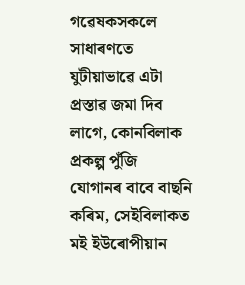গৱেষকসকলে সাধাৰণতে যুটীয়াভাৱে এটা প্ৰস্তাৱ জমা দিব লাগে, কোনবিলাক প্ৰকল্প পুঁজি যোগানৰ বাবে বাছনি কৰিম, সেইবিলাকত মই ইউৰোপীয়ান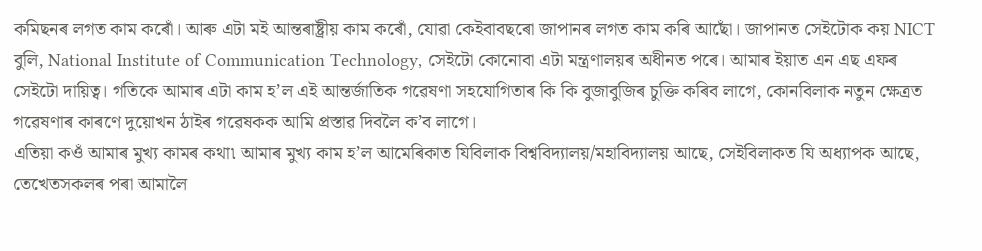কমিছনৰ লগত কাম কৰোঁ। আৰু এটা মই আন্তৰাষ্ট্ৰীয় কাম কৰোঁ, যোৱা কেইবাবছৰো জাপানৰ লগত কাম কৰি আছোঁ। জাপানত সেইটোক কয় NICT বুলি, National Institute of Communication Technology, সেইটো কোনোবা এটা মন্ত্ৰণালয়ৰ অধীনত পৰে। আমাৰ ইয়াত এন এছ এফৰ সেইটো দায়িত্ব। গতিকে আমাৰ এটা কাম হ’ল এই আন্তৰ্জাতিক গৱেষণা সহযোগিতাৰ কি কি বুজাবুজিৰ চুক্তি কৰিব লাগে, কোনবিলাক নতুন ক্ষেত্ৰত গৱেষণাৰ কাৰণে দুয়োখন ঠাইৰ গৱেষকক আমি প্ৰস্তাৱ দিবলৈ ক’ব লাগে।
এতিয়া কওঁ আমাৰ মুখ্য কামৰ কথা৷ আমাৰ মুখ্য কাম হ’ল আমেৰিকাত যিবিলাক বিশ্ববিদ্যালয়/মহাবিদ্যালয় আছে, সেইবিলাকত যি অধ্যাপক আছে, তেখেতসকলৰ পৰা আমালৈ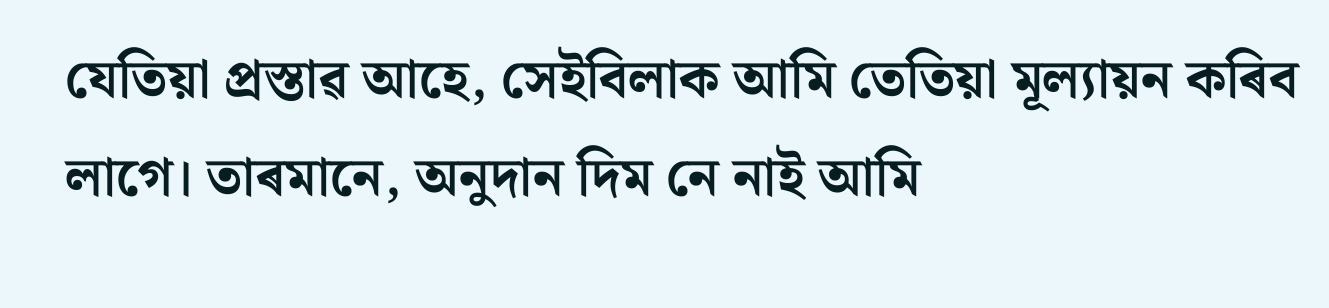যেতিয়া প্ৰস্তাৱ আহে, সেইবিলাক আমি তেতিয়া মূল্যায়ন কৰিব লাগে। তাৰমানে, অনুদান দিম নে নাই আমি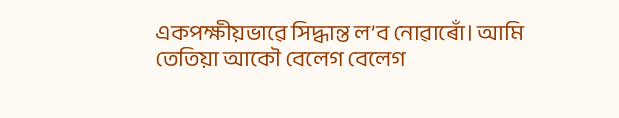একপক্ষীয়ভাৱে সিদ্ধান্ত ল’ব নোৱাৰোঁ। আমি তেতিয়া আকৌ বেলেগ বেলেগ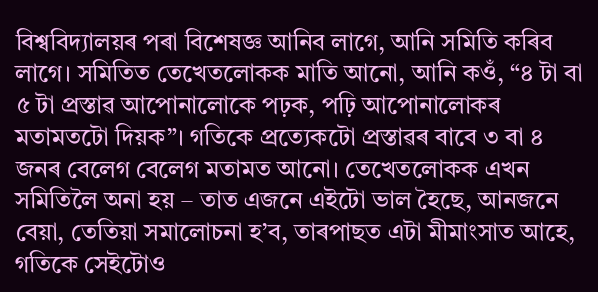বিশ্ববিদ্যালয়ৰ পৰা বিশেষজ্ঞ আনিব লাগে, আনি সমিতি কৰিব লাগে। সমিতিত তেখেতলোকক মাতি আনো, আনি কওঁ, “৪ টা বা ৫ টা প্ৰস্তাৱ আপোনালোকে পঢ়ক, পঢ়ি আপোনালোকৰ মতামতটো দিয়ক”। গতিকে প্ৰত্যেকটো প্ৰস্তাৱৰ বাবে ৩ বা ৪ জনৰ বেলেগ বেলেগ মতামত আনো। তেখেতলোকক এখন সমিতিলৈ অনা হয় – তাত এজনে এইটো ভাল হৈছে, আনজনে বেয়া, তেতিয়া সমালোচনা হ’ব, তাৰপাছত এটা মীমাংসাত আহে, গতিকে সেইটোও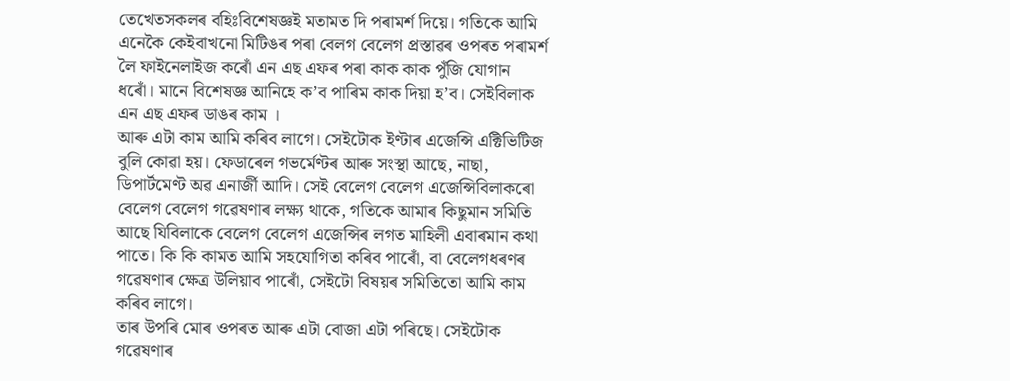তেখেতসকলৰ বহিঃবিশেষজ্ঞই মতামত দি পৰামৰ্শ দিয়ে। গতিকে আমি এনেকৈ কেইবাখনো মিটিঙৰ পৰা বেলগ বেলেগ প্ৰস্তাৱৰ ওপৰত পৰামৰ্শ লৈ ফাইনেলাইজ কৰোঁ এন এছ এফৰ পৰা কাক কাক পুঁজি যোগান ধৰোঁ। মানে বিশেষজ্ঞ আনিহে ক’ব পাৰিম কাক দিয়া হ’ব। সেইবিলাক এন এছ এফৰ ডাঙৰ কাম ।
আৰু এটা কাম আমি কৰিব লাগে। সেইটোক ইণ্টাৰ এজেন্সি এক্টিভিটিজ বুলি কোৱা হয়। ফেডাৰেল গভৰ্মেণ্টৰ আৰু সংস্থা আছে, নাছা, ডিপাৰ্টমেণ্ট অৱ এনাৰ্জী আদি। সেই বেলেগ বেলেগ এজেন্সিবিলাকৰো বেলেগ বেলেগ গৱেষণাৰ লক্ষ্য থাকে, গতিকে আমাৰ কিছুমান সমিতি আছে যিবিলাকে বেলেগ বেলেগ এজেন্সিৰ লগত মাহিলী এবাৰমান কথা পাতে। কি কি কামত আমি সহযোগিতা কৰিব পাৰোঁ, বা বেলেগধৰণৰ গৱেষণাৰ ক্ষেত্ৰ উলিয়াব পাৰোঁ, সেইটো বিষয়ৰ সমিতিতো আমি কাম কৰিব লাগে।
তাৰ উপৰি মোৰ ওপৰত আৰু এটা বোজা এটা পৰিছে। সেইটোক গৱেষণাৰ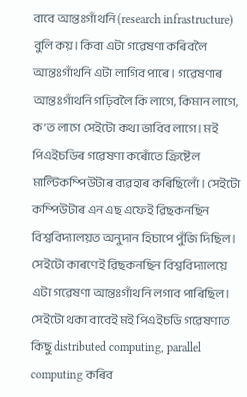বাবে আন্তঃগাঁথনি (research infrastructure) বুলি কয়। কিবা এটা গৱেষণা কৰিবলৈ আন্তঃগাঁথনি এটা লাগিব পাৰে। গৱেষণাৰ আন্তঃগাঁথনি গঢ়িবলৈ কি লাগে, কিমান লাগে, ক’ত লাগে সেইটো কথা ভাবিব লাগে। মই পিএইচডিৰ গৱেষণা কৰোঁতে ক্ৰিষ্টেল মাল্টিকম্পিউটাৰ ব্যৱহাৰ কৰিছিলোঁ। সেইটো কম্পিউটাৰ এন এছ এফেই ৱিছকনছিন বিশ্ববিদ্যালয়ত অনুদান হিচাপে পুঁজি দিছিল। সেইটো কাৰণেই ৱিছকনছিন বিশ্ববিদ্যালয়ে এটা গৱেষণা আন্তঃগাঁথনি লগাব পাৰিছিল। সেইটো থকা বাবেই মই পিএইচডি গৱেষণাত কিছু distributed computing, parallel computing কৰিব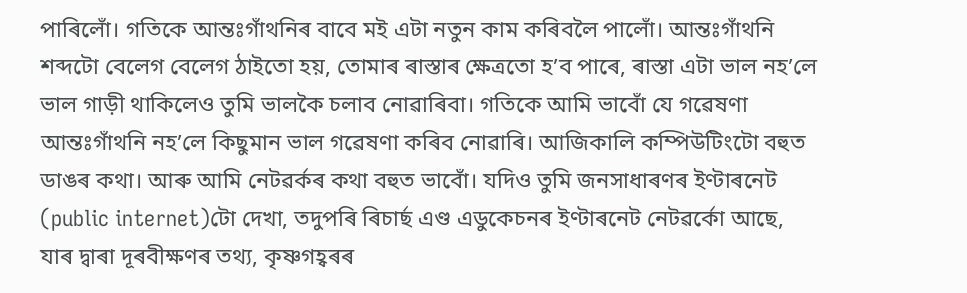পাৰিলোঁ। গতিকে আন্তঃগাঁথনিৰ বাবে মই এটা নতুন কাম কৰিবলৈ পালোঁ। আন্তঃগাঁথনি শব্দটো বেলেগ বেলেগ ঠাইতো হয়, তোমাৰ ৰাস্তাৰ ক্ষেত্ৰতো হ’ব পাৰে, ৰাস্তা এটা ভাল নহ’লে ভাল গাড়ী থাকিলেও তুমি ভালকৈ চলাব নোৱাৰিবা। গতিকে আমি ভাবোঁ যে গৱেষণা আন্তঃগাঁথনি নহ’লে কিছুমান ভাল গৱেষণা কৰিব নোৱাৰি। আজিকালি কম্পিউটিংটো বহুত ডাঙৰ কথা। আৰু আমি নেটৱৰ্কৰ কথা বহুত ভাবোঁ। যদিও তুমি জনসাধাৰণৰ ইণ্টাৰনেট (public internet)টো দেখা, তদুপৰি ৰিচাৰ্ছ এণ্ড এডুকেচনৰ ইণ্টাৰনেট নেটৱৰ্কো আছে, যাৰ দ্বাৰা দূৰবীক্ষণৰ তথ্য, কৃষ্ণগহ্বৰৰ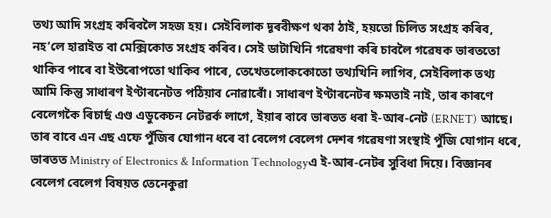তথ্য আদি সংগ্ৰহ কৰিবলৈ সহজ হয়। সেইবিলাক দূৰবীক্ষণ থকা ঠাই, হয়তো চিলিত সংগ্ৰহ কৰিব, নহ’লে হাৱাইত বা মেক্সিকোত সংগ্ৰহ কৰিব। সেই ডাটাখিনি গৱেষণা কৰি চাবলৈ গৱেষক ভাৰততো থাকিব পাৰে বা ইউৰোপতো থাকিব পাৰে, তেখেতলোককোতো তথ্যখিনি লাগিব, সেইবিলাক তথ্য আমি কিন্তু সাধাৰণ ইণ্টাৰনেটত পঠিয়াব নোৱাৰোঁ। সাধাৰণ ইণ্টাৰনেটৰ ক্ষমতাই নাই, তাৰ কাৰণে বেলেগকৈ ৰিচাৰ্ছ এণ্ড এডুকেচন নেটৱৰ্ক লাগে, ইয়াৰ বাবে ভাৰতত ধৰা ই-আৰ-নেট (ERNET) আছে। তাৰ বাবে এন এছ এফে পুঁজিৰ যোগান ধৰে বা বেলেগ বেলেগ দেশৰ গৱেষণা সংস্থাই পুঁজি যোগান ধৰে, ভাৰতত Ministry of Electronics & Information Technologyএ ই-আৰ-নেটৰ সুবিধা দিয়ে। বিজ্ঞানৰ বেলেগ বেলেগ বিষয়ত তেনেকুৱা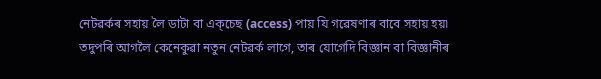নেটৱৰ্কৰ সহায় লৈ ডাটা বা এক্চেছ (access) পায় যি গৱেষণাৰ বাবে সহায় হয়৷ তদুপৰি আগলৈ কেনেকুৱা নতুন নেটৱৰ্ক লাগে, তাৰ যোগেদি বিজ্ঞান বা বিজ্ঞানীৰ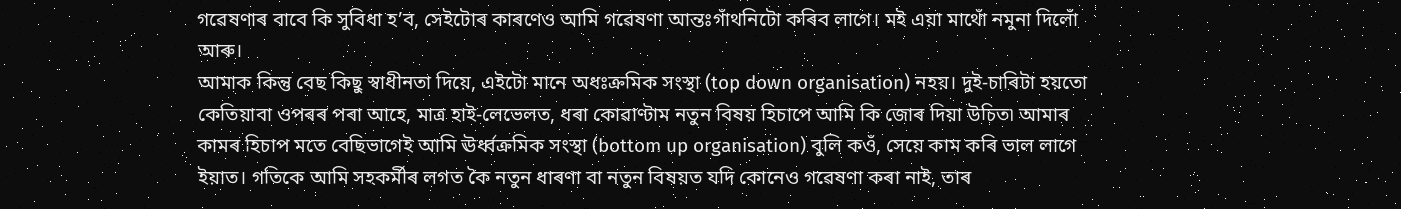গৱেষণাৰ বাবে কি সুবিধা হ’ব, সেইটোৰ কাৰণেও আমি গৱেষণা আন্তঃগাঁথনিটো কৰিব লাগে। মই এয়া মাথোঁ নমুনা দিলোঁ আৰু।
আমাক কিন্তু বেছ কিছু স্বাধীনতা দিয়ে, এইটো মানে অধঃক্ৰমিক সংস্থা (top down organisation) নহয়। দুই-চাৰিটা হয়তো কেতিয়াবা ওপৰৰ পৰা আহে, মাত্ৰ হাই-লেভেলত, ধৰা কোৱাণ্টাম নতুন বিষয় হিচাপে আমি কি জোৰ দিয়া উচিত৷ আমাৰ কামৰ হিচাপ মতে বেছিভাগেই আমি ঊৰ্ধ্বক্ৰমিক সংস্থা (bottom up organisation) বুলি কওঁ, সেয়ে কাম কৰি ভাল লাগে ইয়াত। গতিকে আমি সহকৰ্মীৰ লগত কৈ নতুন ধাৰণা বা নতুন বিষয়ত যদি কোনেও গৱেষণা কৰা নাই, তাৰ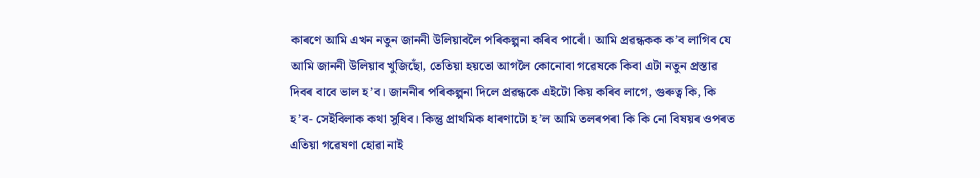কাৰণে আমি এখন নতুন জাননী উলিয়াবলৈ পৰিকল্পনা কৰিব পাৰোঁ। আমি প্ৰৱন্ধকক ক’ব লাগিব যে আমি জাননী উলিয়াব খুজিছোঁ, তেতিয়া হয়তো আগলৈ কোনোবা গৱেষকে কিবা এটা নতুন প্ৰস্তাৱ দিবৰ বাবে ভাল হ’ব। জাননীৰ পৰিকল্পনা দিলে প্ৰৱন্ধকে এইটো কিয় কৰিব লাগে, গুৰুত্ব কি, কি হ’ব- সেইবিলাক কথা সুধিব। কিন্তু প্ৰাথমিক ধাৰণাটো হ’ল আমি তলৰপৰা কি কি নো বিষয়ৰ ওপৰত এতিয়া গৱেষণা হোৱা নাই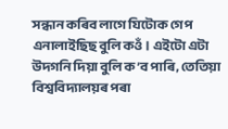সন্ধান কৰিব লাগে যিটোক গেপ এনালাইছিছ বুলি কওঁ। এইটো এটা উদগনি দিয়া বুলি ক’ব পাৰি, তেতিয়া বিশ্ববিদ্যালয়ৰ পৰা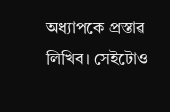অধ্যাপকে প্ৰস্তাৱ লিখিব। সেইটোও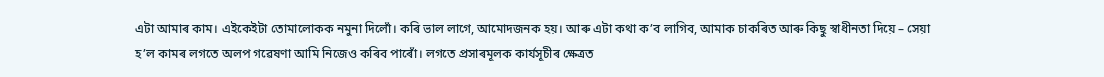এটা আমাৰ কাম। এইকেইটা তোমালোকক নমুনা দিলোঁ। কৰি ভাল লাগে, আমোদজনক হয়। আৰু এটা কথা ক’ব লাগিব, আমাক চাকৰিত আৰু কিছু স্বাধীনতা দিয়ে – সেয়া হ’ল কামৰ লগতে অলপ গৱেষণা আমি নিজেও কৰিব পাৰোঁ। লগতে প্ৰসাৰমূলক কাৰ্যসূচীৰ ক্ষেত্ৰত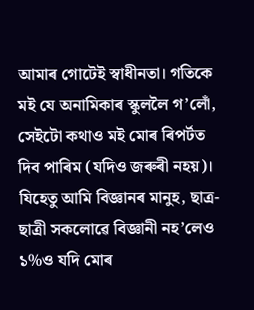আমাৰ গোটেই স্বাধীনতা। গতিকে মই যে অনামিকাৰ স্কুললৈ গ’লোঁ, সেইটো কথাও মই মোৰ ৰিপৰ্টত দিব পাৰিম (যদিও জৰুৰী নহয়)। যিহেতু আমি বিজ্ঞানৰ মানুহ, ছাত্ৰ-ছাত্ৰী সকলোৱে বিজ্ঞানী নহ’লেও ১%ও যদি মোৰ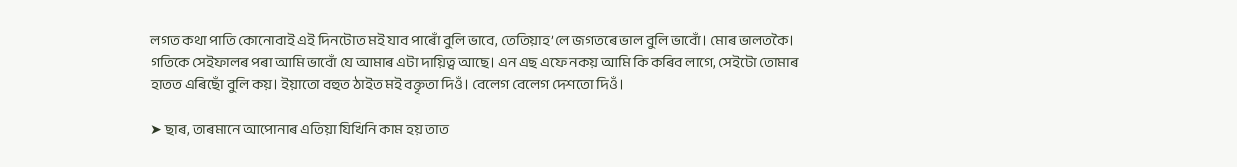লগত কথা পাতি কোনোবাই এই দিনটোত মই যাব পাৰোঁ বুলি ভাবে, তেতিয়াহ’লে জগতৰে ভাল বুলি ভাবোঁ। মোৰ ভালতকৈ। গতিকে সেইফালৰ পৰা আমি ভাবোঁ যে আমাৰ এটা দায়িত্ব আছে। এন এছ এফে নকয় আমি কি কৰিব লাগে, সেইটো তোমাৰ হাতত এৰিছোঁ বুলি কয়। ইয়াতো বহুত ঠাইত মই বক্তৃতা দিওঁ। বেলেগ বেলেগ দেশতো দিওঁ।

➤ ছাৰ, তাৰমানে আপোনাৰ এতিয়া যিখিনি কাম হয় তাত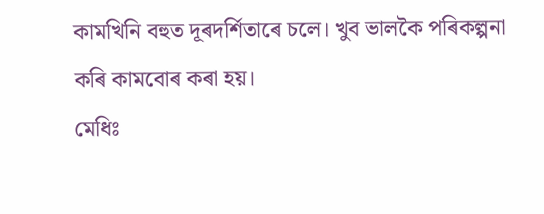কামখিনি বহুত দূৰদৰ্শিতাৰে চলে। খুব ভালকৈ পৰিকল্পনা কৰি কামবোৰ কৰা হয়।
মেধিঃ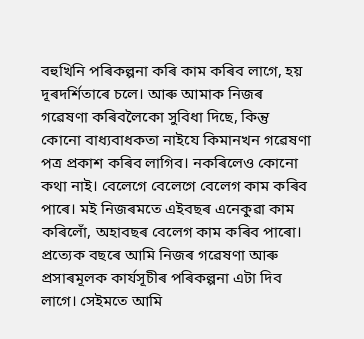বহুখিনি পৰিকল্পনা কৰি কাম কৰিব লাগে, হয় দূৰদৰ্শিতাৰে চলে। আৰু আমাক নিজৰ গৱেষণা কৰিবলৈকো সুবিধা দিছে, কিন্তু কোনো বাধ্যবাধকতা নাইযে কিমানখন গৱেষণা পত্ৰ প্ৰকাশ কৰিব লাগিব। নকৰিলেও কোনো কথা নাই। বেলেগে বেলেগে বেলেগ কাম কৰিব পাৰে। মই নিজৰমতে এইবছৰ এনেকুৱা কাম কৰিলোঁ, অহাবছৰ বেলেগ কাম কৰিব পাৰো। প্ৰত্যেক বছৰে আমি নিজৰ গৱেষণা আৰু প্ৰসাৰমূলক কাৰ্যসূচীৰ পৰিকল্পনা এটা দিব লাগে। সেইমতে আমি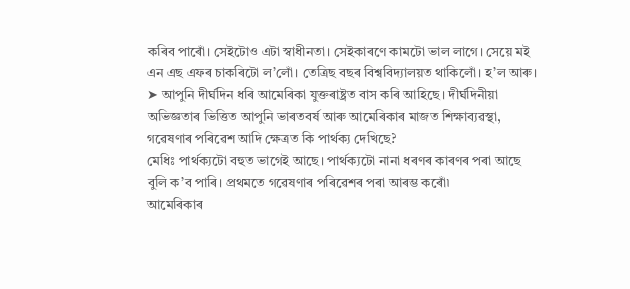কৰিব পাৰোঁ। সেইটোও এটা স্বাধীনতা। সেইকাৰণে কামটো ভাল লাগে। সেয়ে মই এন এছ এফৰ চাকৰিটো ল’লোঁ। তেত্ৰিছ বছৰ বিশ্ববিদ্যালয়ত থাকিলোঁ। হ’ল আৰু।
➤ আপুনি দীৰ্ঘদিন ধৰি আমেৰিকা যুক্তৰাষ্ট্ৰত বাস কৰি আহিছে। দীৰ্ঘদিনীয়া অভিজ্ঞতাৰ ভিত্তিত আপুনি ভাৰতবৰ্ষ আৰু আমেৰিকাৰ মাজত শিক্ষাব্যৱস্থা, গৱেষণাৰ পৰিৱেশ আদি ক্ষেত্ৰত কি পাৰ্থক্য দেখিছে?
মেধিঃ পাৰ্থক্যটো বহুত ভাগেই আছে। পাৰ্থক্যটো নানা ধৰণৰ কাৰণৰ পৰা আছে বুলি ক’ব পাৰি। প্ৰথমতে গৱেষণাৰ পৰিৱেশৰ পৰা আৰম্ভ কৰোঁ৷
আমেৰিকাৰ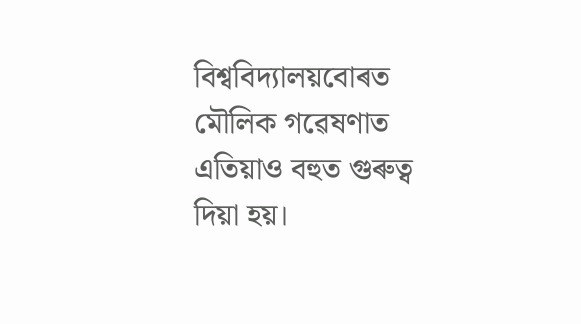বিশ্ববিদ্যালয়বোৰত মৌলিক গৱেষণাত এতিয়াও বহুত গুৰুত্ব দিয়া হয়।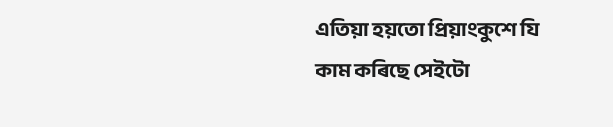এতিয়া হয়তো প্ৰিয়াংকুশে যি কাম কৰিছে সেইটো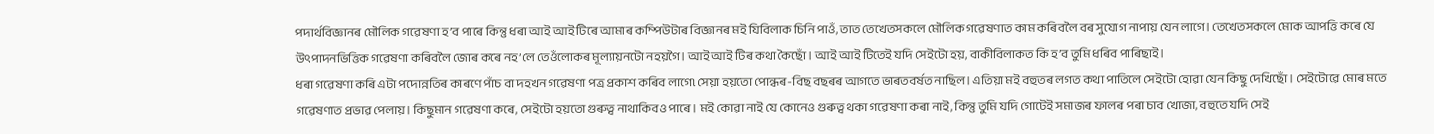পদাৰ্থবিজ্ঞানৰ মৌলিক গৱেষণা হ’ব পাৰে কিন্তু ধৰা আই আই টিৰে আমাৰ কম্পিউটাৰ বিজ্ঞানৰ মই যিবিলাক চিনি পাওঁ, তাত তেখেতসকলে মৌলিক গৱেষণাত কাম কৰিবলৈ বৰ সুযোগ নাপায় যেন লাগে। তেখেতসকলে মোক আপত্তি কৰে যে উৎপাদনভিত্তিক গৱেষণা কৰিবলৈ জোৰ কৰে নহ’লে তেওঁলোকৰ মূল্যায়নটো নহয়গৈ। আই আই টিৰ কথা কৈছোঁ। আই আই টিতেই যদি সেইটো হয়, বাকীবিলাকত কি হ’ব তুমি ধৰিব পাৰিছাই।
ধৰা গৱেষণা কৰি এটা পদোন্নতিৰ কাৰণে পাঁচ বা দহখন গৱেষণা পত্ৰ প্ৰকাশ কৰিব লাগে৷ সেয়া হয়তো পোন্ধৰ-বিছ বছৰৰ আগতে ভাৰতবৰ্ষত নাছিল। এতিয়া মই বহুতৰ লগত কথা পাতিলে সেইটো হোৱা যেন কিছু দেখিছোঁ। সেইটোৱে মোৰ মতে গৱেষণাত প্ৰভাৱ পেলায়। কিছুমান গৱেষণা কৰে, সেইটো হয়তো গুৰুত্ব নাথাকিবও পাৰে। মই কোৱা নাই যে কোনেও গুৰুত্ব থকা গৱেষণা কৰা নাই, কিন্তু তুমি যদি গোটেই সমাজৰ ফালৰ পৰা চাব খোজা, বহুতে যদি সেই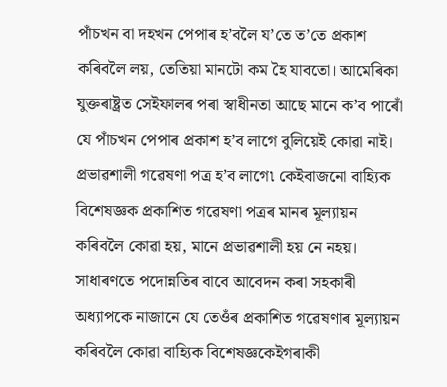পাঁচখন বা দহখন পেপাৰ হ’বলৈ য’তে ত’তে প্ৰকাশ কৰিবলৈ লয়, তেতিয়া মানটো কম হৈ যাবতো। আমেৰিকা যুক্তৰাষ্ট্ৰত সেইফালৰ পৰা স্বাধীনতা আছে মানে ক’ব পাৰোঁ যে পাঁচখন পেপাৰ প্ৰকাশ হ’ব লাগে বুলিয়েই কোৱা নাই। প্ৰভাৱশালী গৱেষণা পত্ৰ হ’ব লাগে৷ কেইবাজনো বাহ্যিক বিশেষজ্ঞক প্ৰকাশিত গৱেষণা পত্ৰৰ মানৰ মূল্যায়ন কৰিবলৈ কোৱা হয়, মানে প্ৰভাৱশালী হয় নে নহয়। সাধাৰণতে পদোন্নতিৰ বাবে আবেদন কৰা সহকাৰী অধ্যাপকে নাজানে যে তেওঁৰ প্ৰকাশিত গৱেষণাৰ মূল্যায়ন কৰিবলৈ কোৱা বাহ্যিক বিশেষজ্ঞকেইগৰাকী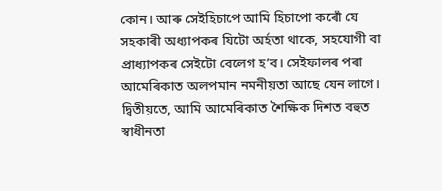কোন। আৰু সেইহিচাপে আমি হিচাপো কৰোঁ যে সহকাৰী অধ্যাপকৰ যিটো অৰ্হতা থাকে, সহযোগী বা প্ৰাধ্যাপকৰ সেইটো বেলেগ হ’ব। সেইফালৰ পৰা আমেৰিকাত অলপমান নমনীয়তা আছে যেন লাগে।
দ্বিতীয়তে, আমি আমেৰিকাত শৈক্ষিক দিশত বহুত স্বাধীনতা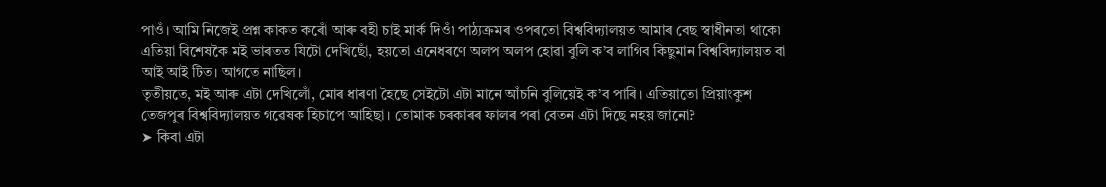পাওঁ। আমি নিজেই প্ৰশ্ন কাকত কৰোঁ আৰু বহী চাই মাৰ্ক দিওঁ৷ পাঠ্যক্ৰমৰ ওপৰতো বিশ্ববিদ্যালয়ত আমাৰ বেছ স্বাধীনতা থাকে৷ এতিয়া বিশেষকৈ মই ভাৰতত যিটো দেখিছোঁ, হয়তো এনেধৰণে অলপ অলপ হোৱা বুলি ক’ব লাগিব কিছুমান বিশ্ববিদ্যালয়ত বা আই আই টিত। আগতে নাছিল।
তৃতীয়তে, মই আৰু এটা দেখিলোঁ, মোৰ ধাৰণা হৈছে সেইটো এটা মানে আঁচনি বুলিয়েই ক’ব পাৰি। এতিয়াতো প্ৰিয়াংকুশ তেজপুৰ বিশ্ববিদ্যালয়ত গৱেষক হিচাপে আহিছা। তোমাক চৰকাৰৰ ফালৰ পৰা বেতন এটা দিছে নহয় জানো?
➤ কিবা এটা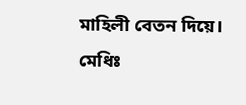মাহিলী বেতন দিয়ে।
মেধিঃ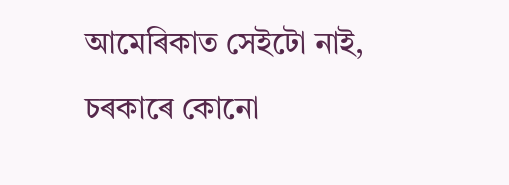আমেৰিকাত সেইটো নাই, চৰকাৰে কোনো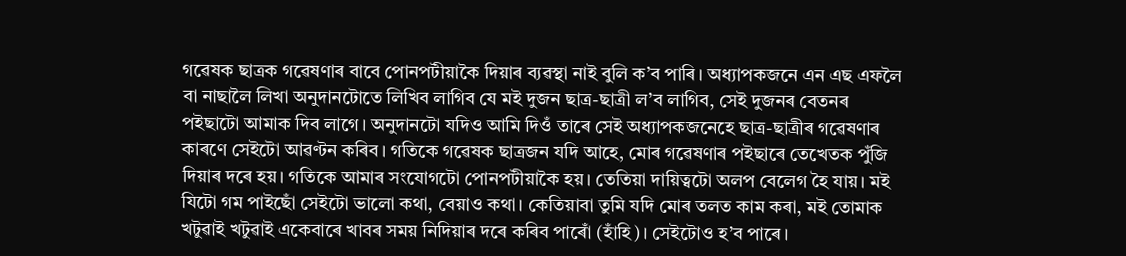গৱেষক ছাত্ৰক গৱেষণাৰ বাবে পোনপটীয়াকৈ দিয়াৰ ব্যৱস্থা নাই বুলি ক’ব পাৰি। অধ্যাপকজনে এন এছ এফলৈ বা নাছালৈ লিখা অনুদানটোতে লিখিব লাগিব যে মই দুজন ছাত্ৰ-ছাত্ৰী ল’ব লাগিব, সেই দুজনৰ বেতনৰ পইছাটো আমাক দিব লাগে। অনুদানটো যদিও আমি দিওঁ তাৰে সেই অধ্যাপকজনেহে ছাত্ৰ-ছাত্ৰীৰ গৱেষণাৰ কাৰণে সেইটো আৱণ্টন কৰিব। গতিকে গৱেষক ছাত্ৰজন যদি আহে, মোৰ গৱেষণাৰ পইছাৰে তেখেতক পুঁজি দিয়াৰ দৰে হয়। গতিকে আমাৰ সংযোগটো পোনপটীয়াকৈ হয়। তেতিয়া দায়িত্বটো অলপ বেলেগ হৈ যায়। মই যিটো গম পাইছোঁ সেইটো ভালো কথা, বেয়াও কথা। কেতিয়াবা তুমি যদি মোৰ তলত কাম কৰা, মই তোমাক খটুৱাই খটুৱাই একেবাৰে খাবৰ সময় নিদিয়াৰ দৰে কৰিব পাৰোঁ (হাঁহি)। সেইটোও হ’ব পাৰে।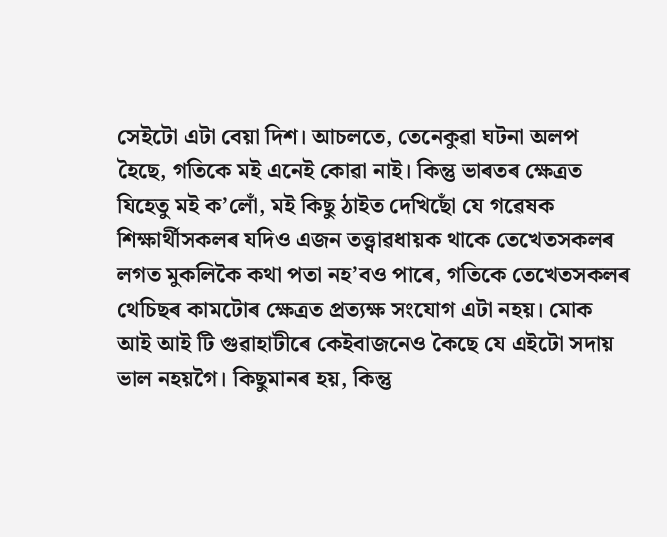সেইটো এটা বেয়া দিশ। আচলতে, তেনেকুৱা ঘটনা অলপ হৈছে, গতিকে মই এনেই কোৱা নাই। কিন্তু ভাৰতৰ ক্ষেত্ৰত যিহেতু মই ক’লোঁ, মই কিছু ঠাইত দেখিছোঁ যে গৱেষক শিক্ষাৰ্থীসকলৰ যদিও এজন তত্ত্বাৱধায়ক থাকে তেখেতসকলৰ লগত মুকলিকৈ কথা পতা নহ’বও পাৰে, গতিকে তেখেতসকলৰ থেচিছৰ কামটোৰ ক্ষেত্ৰত প্ৰত্যক্ষ সংযোগ এটা নহয়। মোক আই আই টি গুৱাহাটীৰে কেইবাজনেও কৈছে যে এইটো সদায় ভাল নহয়গৈ। কিছুমানৰ হয়, কিন্তু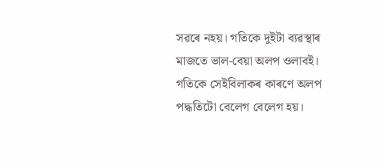সৱৰে নহয়। গতিকে দুইটা ব্যৱস্থাৰ মাজতে ভাল-বেয়া অলপ ওলাবই। গতিকে সেইবিলাকৰ কাৰণে অলপ পদ্ধতিটো বেলেগ বেলেগ হয়।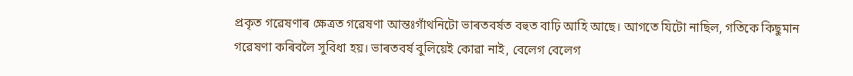প্ৰকৃত গৱেষণাৰ ক্ষেত্ৰত গৱেষণা আন্তঃগাঁথনিটো ভাৰতবৰ্ষত বহুত বাঢ়ি আহি আছে। আগতে যিটো নাছিল, গতিকে কিছুমান গৱেষণা কৰিবলৈ সুবিধা হয়। ভাৰতবৰ্ষ বুলিয়েই কোৱা নাই, বেলেগ বেলেগ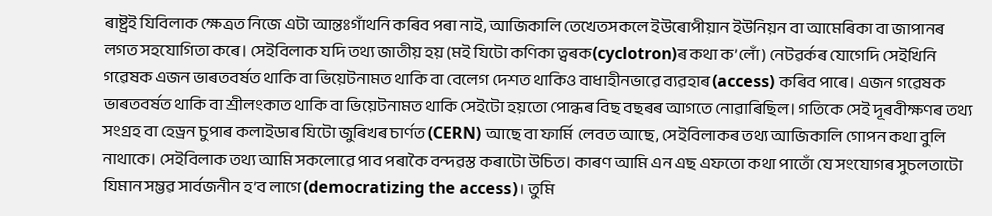ৰাষ্ট্ৰই যিবিলাক ক্ষেত্ৰত নিজে এটা আন্তঃগাঁথনি কৰিব পৰা নাই, আজিকালি তেখেতসকলে ইউৰোপীয়ান ইউনিয়ন বা আমেৰিকা বা জাপানৰ লগত সহযোগিতা কৰে। সেইবিলাক যদি তথ্য জাতীয় হয় (মই যিটো কণিকা ত্বৰক(cyclotron)ৰ কথা ক’লোঁ) নেটৱৰ্কৰ যোগেদি সেইখিনি গৱেষক এজন ভাৰতবৰ্ষত থাকি বা ভিয়েটনামত থাকি বা বেলেগ দেশত থাকিও বাধাহীনভাৱে ব্যৱহাৰ (access) কৰিব পাৰে। এজন গৱেষক ভাৰতবৰ্ষত থাকি বা শ্ৰীলংকাত থাকি বা ভিয়েটনামত থাকি সেইটো হয়তো পোন্ধৰ বিছ বছৰৰ আগতে নোৱাৰিছিল। গতিকে সেই দূৰবীক্ষণৰ তথ্য সংগ্ৰহ বা হেড্ৰন চুপাৰ কলাইডাৰ যিটো জুৰিখৰ চাৰ্ণত (CERN) আছে বা ফাৰ্মি লেবত আছে, সেইবিলাকৰ তথ্য আজিকালি গোপন কথা বুলি নাথাকে। সেইবিলাক তথ্য আমি সকলোৱে পাব পৰাকৈ বন্দৱস্ত কৰাটো উচিত। কাৰণ আমি এন এছ এফতো কথা পাতোঁ যে সংযোগৰ সুচলতাটো যিমান সম্ভৱ সাৰ্বজনীন হ’ব লাগে (democratizing the access)। তুমি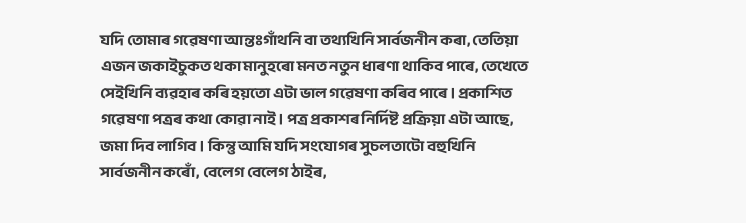যদি তোমাৰ গৱেষণা আন্তঃগাঁথনি বা তথ্যখিনি সাৰ্বজনীন কৰা, তেতিয়া এজন জকাইচুকত থকা মানুহৰো মনত নতুন ধাৰণা থাকিব পাৰে, তেখেতে সেইখিনি ব্যৱহাৰ কৰি হয়তো এটা ভাল গৱেষণা কৰিব পাৰে। প্ৰকাশিত গৱেষণা পত্ৰৰ কথা কোৱা নাই। পত্ৰ প্ৰকাশৰ নিৰ্দিষ্ট প্ৰক্ৰিয়া এটা আছে, জমা দিব লাগিব। কিন্তু আমি যদি সংযোগৰ সুচলতাটো বহুখিনি সাৰ্বজনীন কৰোঁ, বেলেগ বেলেগ ঠাইৰ,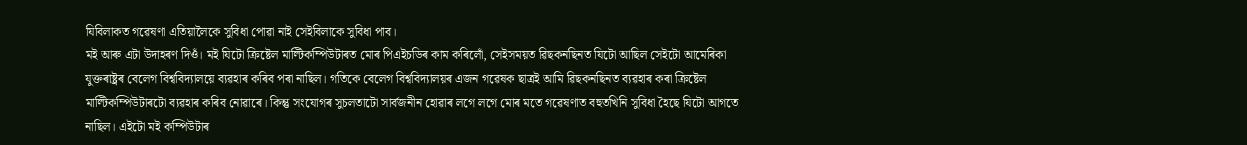যিবিলাকত গৱেষণা এতিয়ালৈকে সুবিধা পোৱা নাই সেইবিলাকে সুবিধা পাব।
মই আৰু এটা উদাহৰণ দিওঁ। মই যিটো ক্ৰিষ্টেল মাল্টিকম্পিউটাৰত মোৰ পিএইচডিৰ কাম কৰিলোঁ, সেইসময়ত ৱিছকনছিনত যিটো আছিল সেইটো আমেৰিকা যুক্তৰাষ্ট্ৰৰ বেলেগ বিশ্ববিদ্যালয়ে ব্যৱহাৰ কৰিব পৰা নাছিল। গতিকে বেলেগ বিশ্ববিদ্যালয়ৰ এজন গৱেষক ছাত্ৰই আমি ৱিছকনছিনত ব্যৱহাৰ কৰা ক্ৰিষ্টেল মাল্টিকম্পিউটাৰটো ব্যৱহাৰ কৰিব নোৱাৰে। কিন্তু সংযোগৰ সুচলতাটো সাৰ্বজনীন হোৱাৰ লগে লগে মোৰ মতে গৱেষণাত বহুতখিনি সুবিধা হৈছে যিটো আগতে নাছিল। এইটো মই কম্পিউটাৰ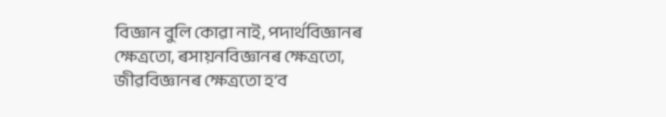বিজ্ঞান বুলি কোৱা নাই, পদাৰ্থবিজ্ঞানৰ ক্ষেত্ৰতো, ৰসায়নবিজ্ঞানৰ ক্ষেত্ৰতো, জীৱবিজ্ঞানৰ ক্ষেত্ৰতো হ’ব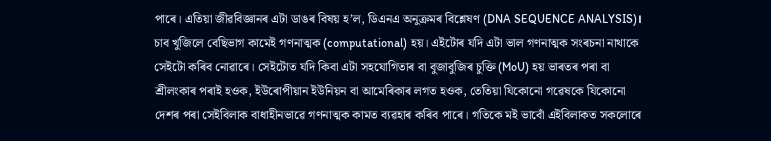পাৰে। এতিয়া জীৱবিজ্ঞানৰ এটা ডাঙৰ বিষয় হ’ল, ডিএনএ অনুক্ৰমৰ বিশ্লেষণ (DNA SEQUENCE ANALYSIS)। চাব খুজিলে বেছিভাগ কামেই গণনাত্মক (computational) হয়। এইটোৰ যদি এটা ভাল গণনাত্মক সংৰচনা নাথাকে সেইটো কৰিব নোৱাৰে। সেইটোত যদি কিবা এটা সহযোগিতাৰ বা বুজাবুজিৰ চুক্তি (MoU) হয় ভাৰতৰ পৰা বা শ্ৰীলংকাৰ পৰাই হওক, ইউৰোপীয়ান ইউনিয়ন বা আমেৰিকাৰ লগত হওক, তেতিয়া যিকোনো গৱেষকে যিকোনো দেশৰ পৰা সেইবিলাক বাধাহীনভাৱে গণনাত্মক কামত ব্যৱহাৰ কৰিব পাৰে। গতিকে মই ভাবোঁ এইবিলাকত সকলোৰে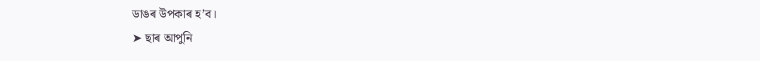ডাঙৰ উপকাৰ হ’ব।
➤ ছাৰ আপুনি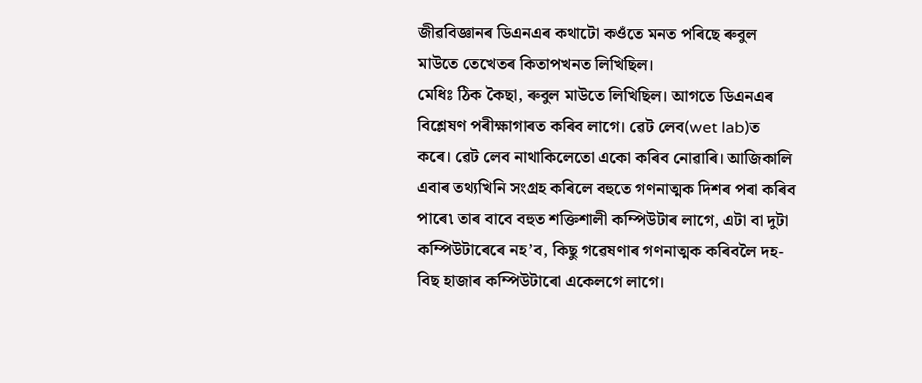জীৱবিজ্ঞানৰ ডিএনএৰ কথাটো কওঁতে মনত পৰিছে ৰুবুল মাউতে তেখেতৰ কিতাপখনত লিখিছিল।
মেধিঃ ঠিক কৈছা, ৰুবুল মাউতে লিখিছিল। আগতে ডিএনএৰ বিশ্লেষণ পৰীক্ষাগাৰত কৰিব লাগে। ৱেট লেব(wet lab)ত কৰে। ৱেট লেব নাথাকিলেতো একো কৰিব নোৱাৰি। আজিকালি এবাৰ তথ্যখিনি সংগ্ৰহ কৰিলে বহুতে গণনাত্মক দিশৰ পৰা কৰিব পাৰে৷ তাৰ বাবে বহুত শক্তিশালী কম্পিউটাৰ লাগে, এটা বা দুটা কম্পিউটাৰেৰে নহ’ব, কিছু গৱেষণাৰ গণনাত্মক কৰিবলৈ দহ-বিছ হাজাৰ কম্পিউটাৰো একেলগে লাগে।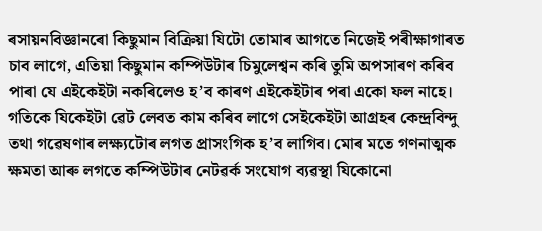ৰসায়নবিজ্ঞানৰো কিছুমান বিক্ৰিয়া যিটো তোমাৰ আগতে নিজেই পৰীক্ষাগাৰত চাব লাগে, এতিয়া কিছুমান কম্পিউটাৰ চিমুলেশ্বন কৰি তুমি অপসাৰণ কৰিব পাৰা যে এইকেইটা নকৰিলেও হ’ব কাৰণ এইকেইটাৰ পৰা একো ফল নাহে। গতিকে যিকেইটা ৱেট লেবত কাম কৰিব লাগে সেইকেইটা আগ্ৰহৰ কেন্দ্ৰবিন্দু তথা গৱেষণাৰ লক্ষ্যটোৰ লগত প্ৰাসংগিক হ’ব লাগিব। মোৰ মতে গণনাত্মক ক্ষমতা আৰু লগতে কম্পিউটাৰ নেটৱৰ্ক সংযোগ ব্যৱস্থা যিকোনো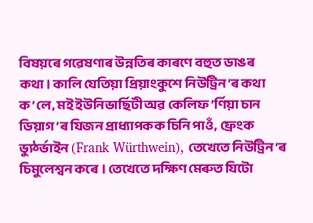বিষয়ৰে গৱেষণাৰ উন্নতিৰ কাৰণে বহুত ডাঙৰ কথা। কালি যেতিয়া প্ৰিয়াংকুশে নিউট্ৰিন’ৰ কথা ক’লে, মই ইউনিভাৰ্ছিটী অৱ কেলিফ’ৰ্ণিয়া চান ডিয়াগ’ৰ যিজন প্ৰাধ্যাপকক চিনি পাওঁ, ফ্ৰেংক ভ্যুৰ্ঠ্ভাইন (Frank Würthwein), তেখেতে নিউট্ৰিন’ৰ চিমুলেশ্বন কৰে। তেখেতে দক্ষিণ মেৰুত যিটো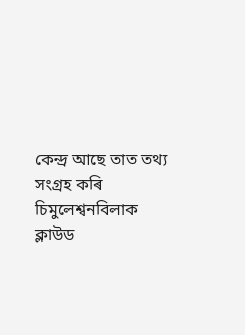কেন্দ্ৰ আছে তাত তথ্য সংগ্ৰহ কৰি চিমুলেশ্বনবিলাক ক্লাউড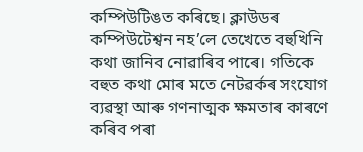কম্পিউটিঙত কৰিছে। ক্লাউডৰ কম্পিউটেশ্বন নহ’লে তেখেতে বহুখিনি কথা জানিব নোৱাৰিব পাৰে। গতিকে বহুত কথা মোৰ মতে নেটৱৰ্কৰ সংযোগ ব্যৱস্থা আৰু গণনাত্মক ক্ষমতাৰ কাৰণে কৰিব পৰা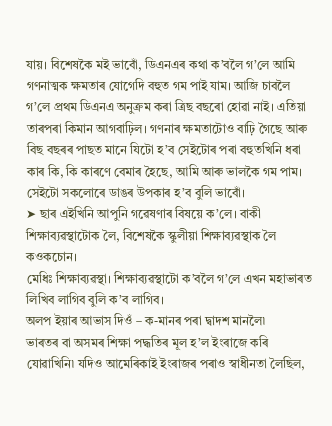যায়। বিশেষকৈ মই ভাবোঁ, ডিএনএৰ কথা ক’বলৈ গ’লে আমি গণনাত্মক ক্ষমতাৰ যোগেদি বহুত গম পাই যাম। আজি চাবলৈ গ’লে প্ৰথম ডিএনএ অনুক্ৰম কৰা ত্ৰিছ বছৰো হোৱা নাই। এতিয়া তাৰপৰা কিমান আগবাঢ়িল। গণনাৰ ক্ষমতাটোও বাঢ়ি গৈছে আৰু বিছ বছৰৰ পাছত মানে যিটো হ’ব সেইটোৰ পৰা বহুতখিনি ধৰা কাৰ কি, কি কাৰণে বেমাৰ হৈছে, আমি আৰু ভালকৈ গম পাম। সেইটো সকলোৰে ডাঙৰ উপকাৰ হ’ব বুলি ভাবোঁ।
➤ ছাৰ এইখিনি আপুনি গৱেষণাৰ বিষয়ে ক’লে। বাকী শিক্ষাব্যৱস্থাটোক লৈ, বিশেষকৈ স্কুলীয়া শিক্ষাব্যৱস্থাক লৈ কওকচোন।
মেধিঃ শিক্ষাব্যৱস্থা। শিক্ষাব্যৱস্থাটো ক’বলৈ গ’লে এখন মহাভাৰত লিখিব লাগিব বুলি ক’ব লাগিব।
অলপ ইয়াৰ আভাস দিওঁ – ক-মানৰ পৰা দ্বাদশ মানলৈ৷
ভাৰতৰ বা অসমৰ শিক্ষা পদ্ধতিৰ মূল হ’ল ইংৰাজে কৰি যোৱাখিনি৷ যদিও আমেৰিকাই ইংৰাজৰ পৰাও স্বাধীনতা লৈছিল,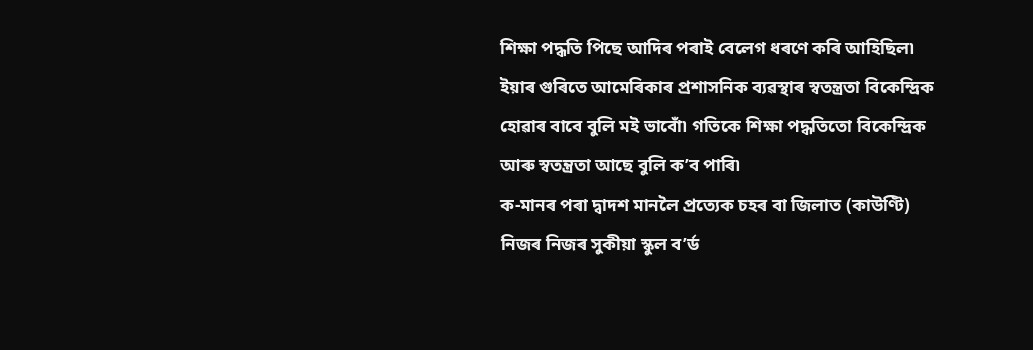শিক্ষা পদ্ধতি পিছে আদিৰ পৰাই বেলেগ ধৰণে কৰি আহিছিল৷ ইয়াৰ গুৰিতে আমেৰিকাৰ প্ৰশাসনিক ব্যৱস্থাৰ স্বতন্ত্ৰতা বিকেন্দ্ৰিক হোৱাৰ বাবে বুলি মই ভাবোঁ৷ গতিকে শিক্ষা পদ্ধতিতো বিকেন্দ্ৰিক আৰু স্বতন্ত্ৰতা আছে বুলি ক’ব পাৰি৷
ক-মানৰ পৰা দ্বাদশ মানলৈ প্ৰত্যেক চহৰ বা জিলাত (কাউণ্টি) নিজৰ নিজৰ সুকীয়া স্কুল ব’ৰ্ড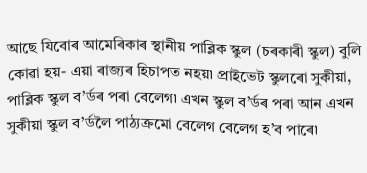আছে যিবোৰ আমেৰিকাৰ স্থানীয় পাব্লিক স্কুল (চৰকাৰী স্কুল) বুলি কোৱা হয়- এয়া ৰাজ্যৰ হিচাপত নহয়৷ প্ৰাইভেট স্কুলৰো সুকীয়া, পাব্লিক স্কুল ব’ৰ্ডৰ পৰা বেলেগ৷ এখন স্কুল ব’ৰ্ডৰ পৰা আন এখন সুকীয়া স্কুল ব’ৰ্ডলৈ পাঠ্যক্ৰমো বেলেগ বেলেগ হ’ব পাৰে৷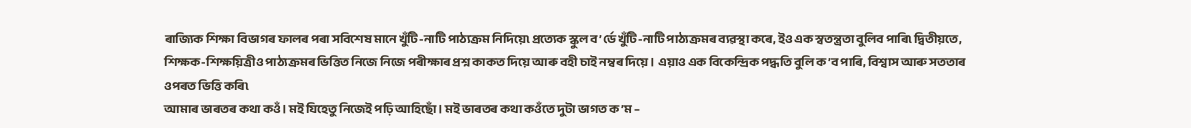ৰাজ্যিক শিক্ষা বিভাগৰ ফালৰ পৰা সবিশেষ মানে খুঁটি-নাটি পাঠ্যক্ৰম নিদিয়ে৷ প্ৰত্যেক স্কুল ব’ৰ্ডে খুঁটি-নাটি পাঠ্যক্ৰমৰ ব্যৱস্থা কৰে, ইও এক স্বতন্ত্ৰতা বুলিব পাৰি৷ দ্বিতীয়তে, শিক্ষক-শিক্ষয়িত্ৰীও পাঠ্যক্ৰমৰ ভিত্তিত নিজে নিজে পৰীক্ষাৰ প্ৰশ্ন কাকত দিয়ে আৰু বহী চাই নম্বৰ দিয়ে। এয়াও এক বিকেন্দ্ৰিক পদ্ধতি বুলি ক’ব পাৰি, বিশ্বাস আৰু সততাৰ ওপৰত ভিত্তি কৰি৷
আমাৰ ভাৰতৰ কথা কওঁ। মই যিহেতু নিজেই পঢ়ি আহিছোঁ। মই ভাৰতৰ কথা কওঁতে দুটা ভাগত ক’ম –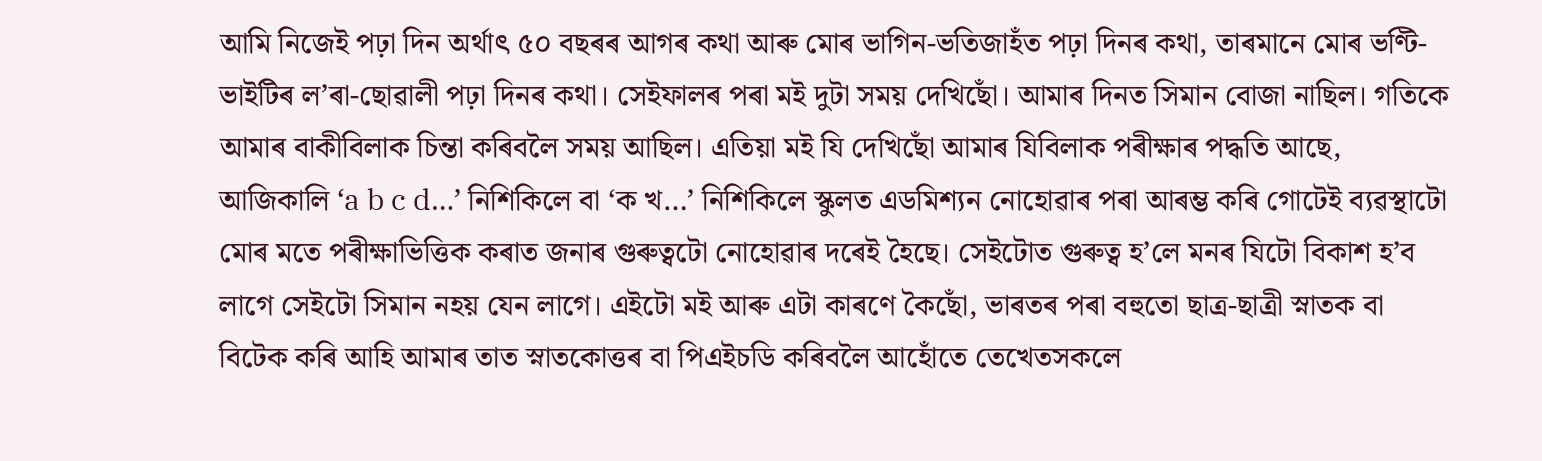আমি নিজেই পঢ়া দিন অৰ্থাৎ ৫০ বছৰৰ আগৰ কথা আৰু মোৰ ভাগিন-ভতিজাহঁত পঢ়া দিনৰ কথা, তাৰমানে মোৰ ভণ্টি-ভাইটিৰ ল’ৰা-ছোৱালী পঢ়া দিনৰ কথা। সেইফালৰ পৰা মই দুটা সময় দেখিছোঁ। আমাৰ দিনত সিমান বোজা নাছিল। গতিকে আমাৰ বাকীবিলাক চিন্তা কৰিবলৈ সময় আছিল। এতিয়া মই যি দেখিছোঁ আমাৰ যিবিলাক পৰীক্ষাৰ পদ্ধতি আছে, আজিকালি ‘a b c d…’ নিশিকিলে বা ‘ক খ…’ নিশিকিলে স্কুলত এডমিশ্যন নোহোৱাৰ পৰা আৰম্ভ কৰি গোটেই ব্যৱস্থাটো মোৰ মতে পৰীক্ষাভিত্তিক কৰাত জনাৰ গুৰুত্বটো নোহোৱাৰ দৰেই হৈছে। সেইটোত গুৰুত্ব হ’লে মনৰ যিটো বিকাশ হ’ব লাগে সেইটো সিমান নহয় যেন লাগে। এইটো মই আৰু এটা কাৰণে কৈছোঁ, ভাৰতৰ পৰা বহুতো ছাত্ৰ-ছাত্ৰী স্নাতক বা বিটেক কৰি আহি আমাৰ তাত স্নাতকোত্তৰ বা পিএইচডি কৰিবলৈ আহোঁতে তেখেতসকলে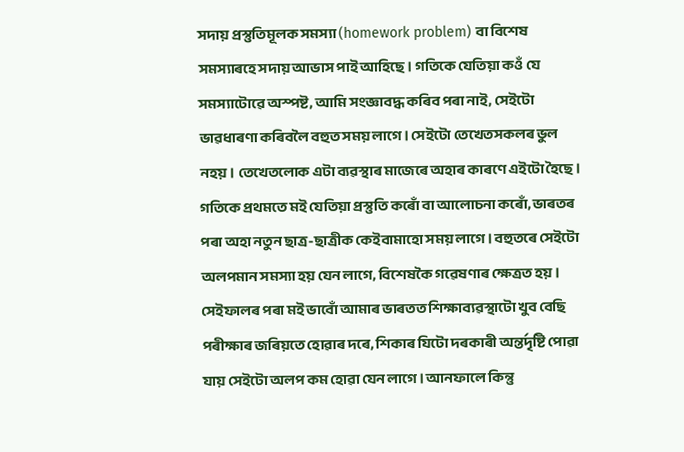সদায় প্ৰস্তুতিমূলক সমস্যা (homework problem) বা বিশেষ সমস্যাৰহে সদায় আভাস পাই আহিছে। গতিকে যেতিয়া কওঁ যে সমস্যাটোৱে অস্পষ্ট, আমি সংজ্ঞাবদ্ধ কৰিব পৰা নাই, সেইটো ভাৱধাৰণা কৰিবলৈ বহুত সময় লাগে। সেইটো তেখেতসকলৰ ভুল নহয়। তেখেতলোক এটা ব্যৱস্থাৰ মাজেৰে অহাৰ কাৰণে এইটো হৈছে। গতিকে প্ৰথমতে মই যেতিয়া প্ৰস্তুতি কৰোঁ বা আলোচনা কৰোঁ, ভাৰতৰ পৰা অহা নতুন ছাত্ৰ-ছাত্ৰীক কেইবামাহো সময় লাগে। বহুতৰে সেইটো অলপমান সমস্যা হয় যেন লাগে, বিশেষকৈ গৱেষণাৰ ক্ষেত্ৰত হয়। সেইফালৰ পৰা মই ভাবোঁ আমাৰ ভাৰতত শিক্ষাব্যৱস্থাটো খুব বেছি পৰীক্ষাৰ জৰিয়তে হোৱাৰ দৰে, শিকাৰ যিটো দৰকাৰী অন্তৰ্দৃষ্টি পোৱা যায় সেইটো অলপ কম হোৱা যেন লাগে। আনফালে কিন্তু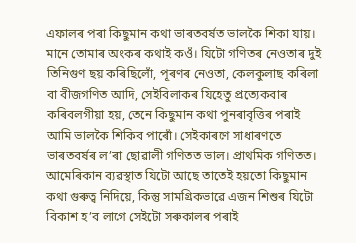এফালৰ পৰা কিছুমান কথা ভাৰতবৰ্ষত ভালকৈ শিকা যায়। মানে তোমাৰ অংকৰ কথাই কওঁ। যিটো গণিতৰ নেওতাৰ দুই তিনিগুণ ছয় কৰিছিলোঁ, পূৰণৰ নেওতা, কেলকুলাছ কৰিলা বা বীজগণিত আদি, সেইবিলাকৰ যিহেতু প্ৰত্যেকবাৰ কৰিবলগীয়া হয়, তেনে কিছুমান কথা পুনৰাবৃত্তিৰ পৰাই আমি ভালকৈ শিকিব পাৰোঁ। সেইকাৰণে সাধাৰণতে ভাৰতবৰ্ষৰ ল’ৰা ছোৱালী গণিতত ভাল। প্ৰাথমিক গণিতত। আমেৰিকান ব্যৱস্থাত যিটো আছে তাতেই হয়তো কিছুমান কথা গুৰুত্ব নিদিয়ে, কিন্তু সামগ্ৰিকভাৱে এজন শিশুৰ যিটো বিকাশ হ’ব লাগে সেইটো সৰুকালৰ পৰাই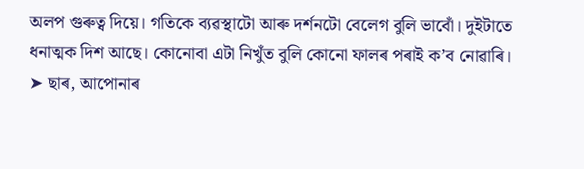অলপ গুৰুত্ব দিয়ে। গতিকে ব্যৱস্থাটো আৰু দৰ্শনটো বেলেগ বুলি ভাবোঁ। দুইটাতে ধনাত্মক দিশ আছে। কোনোবা এটা নিখুঁত বুলি কোনো ফালৰ পৰাই ক’ব নোৱাৰি।
➤ ছাৰ, আপোনাৰ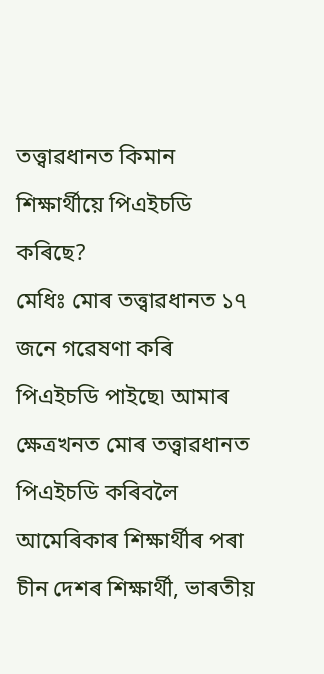তত্ত্বাৱধানত কিমান শিক্ষাৰ্থীয়ে পিএইচডি কৰিছে?
মেধিঃ মোৰ তত্ত্বাৱধানত ১৭ জনে গৱেষণা কৰি পিএইচডি পাইছে৷ আমাৰ ক্ষেত্ৰখনত মোৰ তত্ত্বাৱধানত পিএইচডি কৰিবলৈ আমেৰিকাৰ শিক্ষাৰ্থীৰ পৰা চীন দেশৰ শিক্ষাৰ্থী, ভাৰতীয়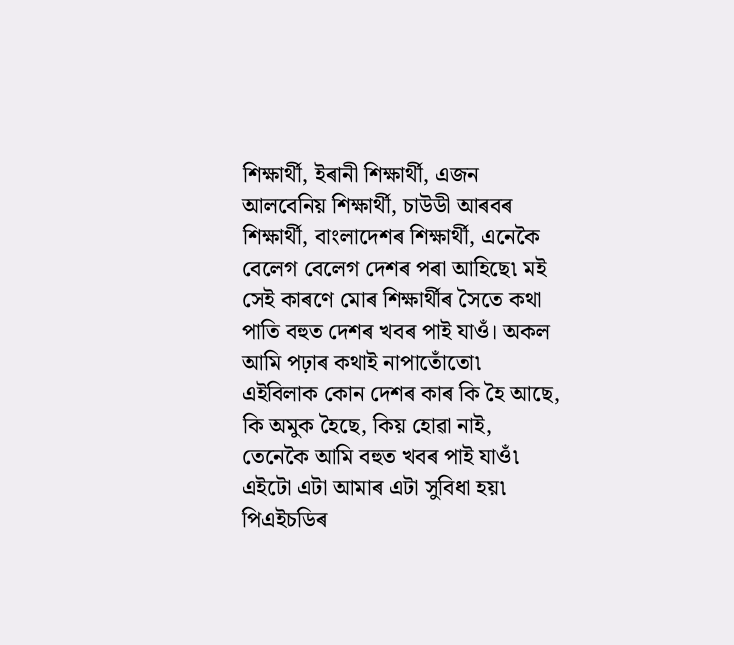শিক্ষাৰ্থী, ইৰানী শিক্ষাৰ্থী, এজন আলবেনিয় শিক্ষাৰ্থী, চাউডী আৰবৰ শিক্ষাৰ্থী, বাংলাদেশৰ শিক্ষাৰ্থী, এনেকৈ বেলেগ বেলেগ দেশৰ পৰা আহিছে৷ মই সেই কাৰণে মোৰ শিক্ষাৰ্থীৰ সৈতে কথা পাতি বহুত দেশৰ খবৰ পাই যাওঁ। অকল আমি পঢ়াৰ কথাই নাপাতোঁতো৷ এইবিলাক কোন দেশৰ কাৰ কি হৈ আছে, কি অমুক হৈছে, কিয় হোৱা নাই, তেনেকৈ আমি বহুত খবৰ পাই যাওঁ৷ এইটো এটা আমাৰ এটা সুবিধা হয়৷ পিএইচডিৰ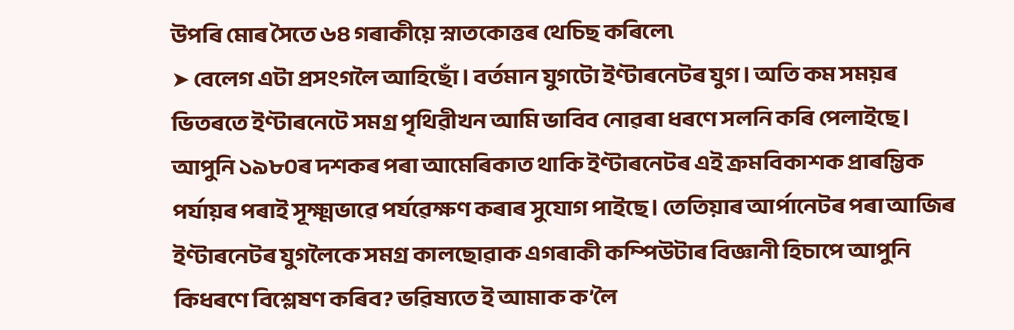উপৰি মোৰ সৈতে ৬৪ গৰাকীয়ে স্নাতকোত্তৰ থেচিছ কৰিলে৷
➤ বেলেগ এটা প্ৰসংগলৈ আহিছোঁ। বৰ্তমান যুগটো ইণ্টাৰনেটৰ যুগ। অতি কম সময়ৰ ভিতৰতে ইণ্টাৰনেটে সমগ্ৰ পৃথিৱীখন আমি ভাবিব নোৱৰা ধৰণে সলনি কৰি পেলাইছে। আপুনি ১৯৮০ৰ দশকৰ পৰা আমেৰিকাত থাকি ইণ্টাৰনেটৰ এই ক্ৰমবিকাশক প্ৰাৰম্ভিক পৰ্যায়ৰ পৰাই সূক্ষ্মভাৱে পৰ্যৱেক্ষণ কৰাৰ সুযোগ পাইছে। তেতিয়াৰ আৰ্পানেটৰ পৰা আজিৰ ইণ্টাৰনেটৰ যুগলৈকে সমগ্ৰ কালছোৱাক এগৰাকী কম্পিউটাৰ বিজ্ঞানী হিচাপে আপুনি কিধৰণে বিশ্লেষণ কৰিব? ভৱিষ্যতে ই আমাক ক’লৈ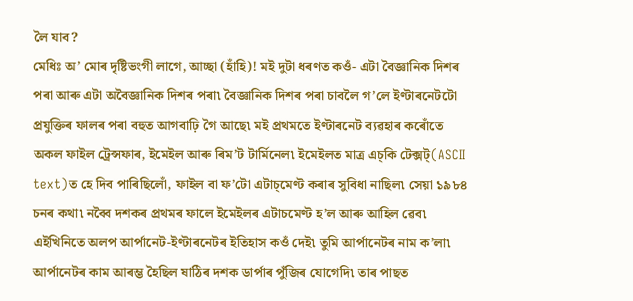লৈ যাব?
মেধিঃ অ’ মোৰ দৃষ্টিভংগী লাগে, আচ্ছা (হাঁহি)! মই দুটা ধৰণত কওঁ- এটা বৈজ্ঞানিক দিশৰ পৰা আৰু এটা অবৈজ্ঞানিক দিশৰ পৰা৷ বৈজ্ঞানিক দিশৰ পৰা চাবলৈ গ’লে ইণ্টাৰনেটটো প্ৰযুক্তিৰ ফালৰ পৰা বহুত আগবাঢ়ি গৈ আছে৷ মই প্ৰথমতে ইণ্টাৰনেট ব্যৱহাৰ কৰোঁতে অকল ফাইল ট্ৰেন্সফাৰ, ইমেইল আৰু ৰিম’ট টাৰ্মিনেল৷ ইমেইলত মাত্ৰ এচ্কি টেক্সট্(ASCII text)ত হে দিব পাৰিছিলোঁ, ফাইল বা ফ’টো এটাচ্মেণ্ট কৰাৰ সুবিধা নাছিল৷ সেয়া ১৯৮৪ চনৰ কথা৷ নব্বৈ দশকৰ প্ৰথমৰ ফালে ইমেইলৰ এটাচমেণ্ট হ’ল আৰু আহিল ৱেব৷
এইখিনিতে অলপ আৰ্পানেট-ইণ্টাৰনেটৰ ইতিহাস কওঁ দেই৷ তুমি আৰ্পানেটৰ নাম ক’লা৷ আৰ্পানেটৰ কাম আৰম্ভ হৈছিল ষাঠিৰ দশক ডাৰ্পাৰ পুঁজিৰ যোগেদি৷ তাৰ পাছত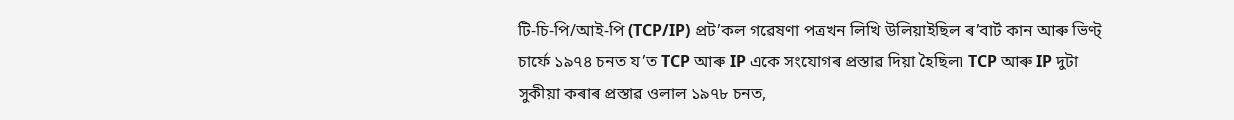টি-চি-পি/আই-পি (TCP/IP) প্ৰট’কল গৱেষণা পত্ৰখন লিখি উলিয়াইছিল ৰ’বাৰ্ট কান আৰু ভিণ্ট্ চাৰ্ফে ১৯৭৪ চনত য’ত TCP আৰু IP একে সংযোগৰ প্ৰস্তাৱ দিয়া হৈছিল৷ TCP আৰু IP দুটা সুকীয়া কৰাৰ প্ৰস্তাৱ ওলাল ১৯৭৮ চনত,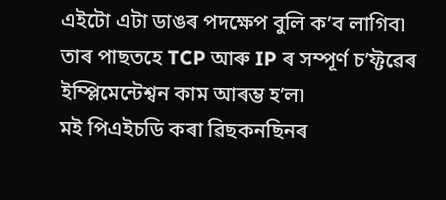এইটো এটা ডাঙৰ পদক্ষেপ বুলি ক’ব লাগিব৷ তাৰ পাছতহে TCP আৰু IP ৰ সম্পূৰ্ণ চ’ফ্টৱেৰ ইম্প্লিমেন্টেশ্বন কাম আৰম্ভ হ’ল৷
মই পিএইচডি কৰা ৱিছকনছিনৰ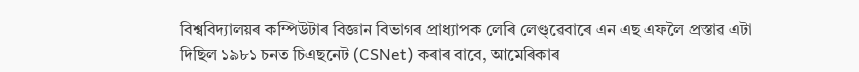বিশ্ববিদ্যালয়ৰ কম্পিউটাৰ বিজ্ঞান বিভাগৰ প্ৰাধ্যাপক লেৰি লেণ্ড্ৱেবাৰে এন এছ এফলৈ প্ৰস্তাৱ এটা দিছিল ১৯৮১ চনত চিএছনেট (CSNet) কৰাৰ বাবে, আমেৰিকাৰ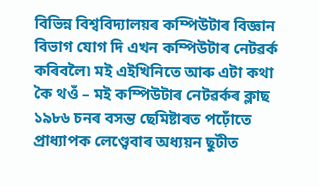বিভিন্ন বিশ্ববিদ্যালয়ৰ কম্পিউটাৰ বিজ্ঞান বিভাগ যোগ দি এখন কম্পিউটাৰ নেটৱৰ্ক কৰিবলৈ৷ মই এইখিনিতে আৰু এটা কথা কৈ থওঁ – মই কম্পিউটাৰ নেটৱৰ্কৰ ক্লাছ ১৯৮৬ চনৰ বসন্ত ছেমিষ্টাৰত পঢ়োঁতে প্ৰাধ্যাপক লেণ্ড্ৱেবাৰ অধ্যয়ন ছুটীত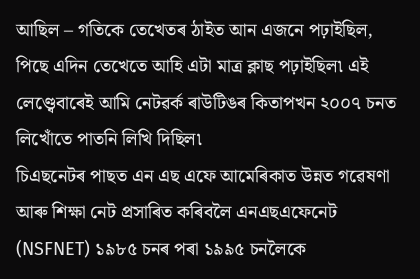আছিল – গতিকে তেখেতৰ ঠাইত আন এজনে পঢ়াইছিল, পিছে এদিন তেখেতে আহি এটা মাত্ৰ ক্লাছ পঢ়াইছিল৷ এই লেণ্ড্ৱেবাৰেই আমি নেটৱৰ্ক ৰাউটিঙৰ কিতাপখন ২০০৭ চনত লিখোঁতে পাতনি লিখি দিছিল৷
চিএছনেটৰ পাছত এন এছ এফে আমেৰিকাত উন্নত গৱেষণা আৰু শিক্ষা নেট প্ৰসাৰিত কৰিবলৈ এনএছএফেনেট (NSFNET) ১৯৮৫ চনৰ পৰা ১৯৯৫ চনলৈকে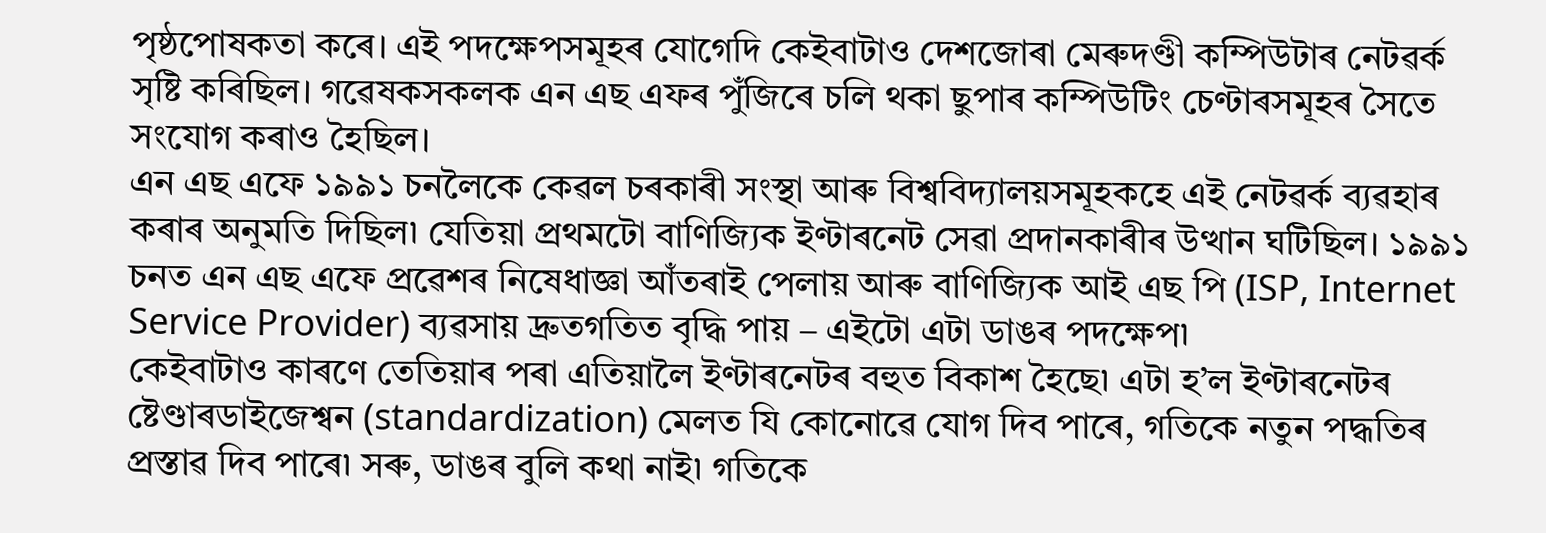পৃষ্ঠপোষকতা কৰে। এই পদক্ষেপসমূহৰ যোগেদি কেইবাটাও দেশজোৰা মেৰুদণ্ডী কম্পিউটাৰ নেটৱৰ্ক সৃষ্টি কৰিছিল। গৱেষকসকলক এন এছ এফৰ পুঁজিৰে চলি থকা ছুপাৰ কম্পিউটিং চেণ্টাৰসমূহৰ সৈতে সংযোগ কৰাও হৈছিল।
এন এছ এফে ১৯৯১ চনলৈকে কেৱল চৰকাৰী সংস্থা আৰু বিশ্ববিদ্যালয়সমূহকহে এই নেটৱৰ্ক ব্যৱহাৰ কৰাৰ অনুমতি দিছিল৷ যেতিয়া প্ৰথমটো বাণিজ্যিক ইণ্টাৰনেট সেৱা প্ৰদানকাৰীৰ উত্থান ঘটিছিল। ১৯৯১ চনত এন এছ এফে প্ৰৱেশৰ নিষেধাজ্ঞা আঁতৰাই পেলায় আৰু বাণিজ্যিক আই এছ পি (ISP, Internet Service Provider) ব্যৱসায় দ্ৰুতগতিত বৃদ্ধি পায় – এইটো এটা ডাঙৰ পদক্ষেপ৷
কেইবাটাও কাৰণে তেতিয়াৰ পৰা এতিয়ালৈ ইণ্টাৰনেটৰ বহুত বিকাশ হৈছে৷ এটা হ’ল ইণ্টাৰনেটৰ ষ্টেণ্ডাৰডাইজেশ্বন (standardization) মেলত যি কোনোৱে যোগ দিব পাৰে, গতিকে নতুন পদ্ধতিৰ প্ৰস্তাৱ দিব পাৰে৷ সৰু, ডাঙৰ বুলি কথা নাই৷ গতিকে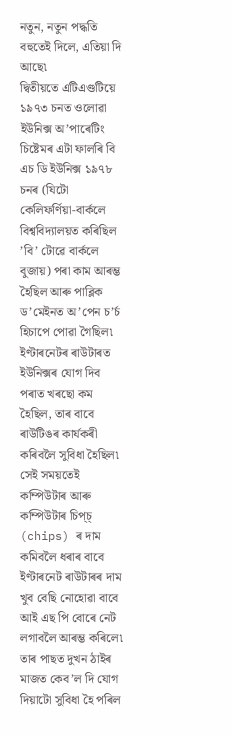নতুন, নতুন পদ্ধতি বহুতেই দিলে, এতিয়া দি আছে৷
দ্বিতীয়তে এটিএণ্ডটিয়ে ১৯৭৩ চনত ওলোৱা ইউনিক্স অ’পাৰেটিং চিষ্টেমৰ এটা ফালৰি বি এচ ডি ইউনিক্স ১৯৭৮ চনৰ (যিটো কেলিফৰ্ণিয়া-বাৰ্কলে বিশ্ববিদ্যালয়ত কৰিছিল ’বি’ টোৱে বাৰ্কলে বুজায়) পৰা কাম আৰম্ভ হৈছিল আৰু পাব্লিক ড’মেইনত অ’পেন চ’ৰ্চ হিচাপে পোৱা গৈছিল৷ ইণ্টাৰনেটৰ ৰাউটাৰত ইউনিক্সৰ যোগ দিব পৰাত খৰছো কম হৈছিল, তাৰ বাবে ৰাউটিঙৰ কাৰ্যকৰী কৰিবলৈ সুবিধা হৈছিল৷ সেই সময়তেই কম্পিউটাৰ আৰু কম্পিউটাৰ চিপ্চ্ (chips) ৰ দাম কমিবলৈ ধৰাৰ বাবে ইণ্টাৰনেট ৰাউটাৰৰ দাম খুব বেছি নোহোৱা বাবে আই এছ পি বোৰে নেট লগাবলৈ আৰম্ভ কৰিলে৷ তাৰ পাছত দুখন ঠাইৰ মাজত কেব’ল দি যোগ দিয়াটো সুবিধা হৈ পৰিল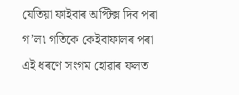যেতিয়া ফাইবাৰ অপ্টিক্স দিব পৰা গ’ল৷ গতিকে কেইবাফালৰ পৰা এই ধৰণে সংগম হোৱাৰ ফলত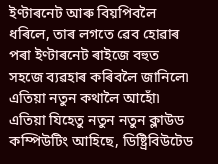ইণ্টাৰনেট আৰু বিয়পিবলৈ ধৰিলে, তাৰ লগতে ৱেব হোৱাৰ পৰা ইণ্টাৰনেট ৰাইজে বহুত সহজে ব্যৱহাৰ কৰিবলৈ জানিলে৷
এতিয়া নতুন কথালৈ আহোঁ৷ এতিয়া যিহেতু নতুন নতুন ক্লাউড কম্পিউটিং আহিছে, ডিষ্ট্ৰিবিউটেড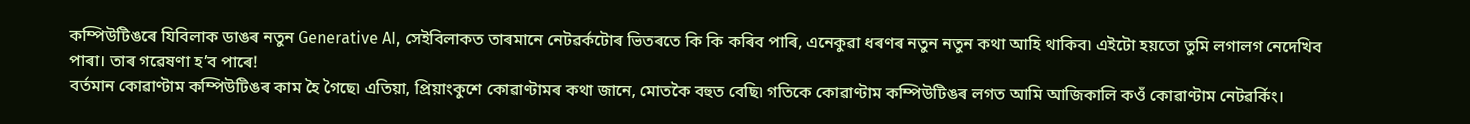কম্পিউটিঙৰে যিবিলাক ডাঙৰ নতুন Generative AI, সেইবিলাকত তাৰমানে নেটৱৰ্কটোৰ ভিতৰতে কি কি কৰিব পাৰি, এনেকুৱা ধৰণৰ নতুন নতুন কথা আহি থাকিব৷ এইটো হয়তো তুমি লগালগ নেদেখিব পাৰা। তাৰ গৱেষণা হ’ব পাৰে!
বৰ্তমান কোৱাণ্টাম কম্পিউটিঙৰ কাম হৈ গৈছে৷ এতিয়া, প্ৰিয়াংকুশে কোৱাণ্টামৰ কথা জানে, মোতকৈ বহুত বেছি৷ গতিকে কোৱাণ্টাম কম্পিউটিঙৰ লগত আমি আজিকালি কওঁ কোৱাণ্টাম নেটৱৰ্কিং।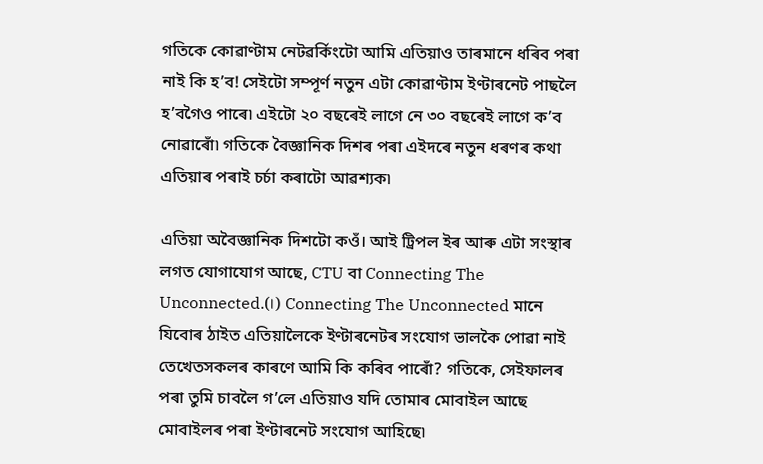গতিকে কোৱাণ্টাম নেটৱৰ্কিংটো আমি এতিয়াও তাৰমানে ধৰিব পৰা নাই কি হ’ব! সেইটো সম্পূৰ্ণ নতুন এটা কোৱাণ্টাম ইণ্টাৰনেট পাছলৈ হ’বগৈও পাৰে৷ এইটো ২০ বছৰেই লাগে নে ৩০ বছৰেই লাগে ক’ব নোৱাৰোঁ৷ গতিকে বৈজ্ঞানিক দিশৰ পৰা এইদৰে নতুন ধৰণৰ কথা এতিয়াৰ পৰাই চৰ্চা কৰাটো আৱশ্যক৷

এতিয়া অবৈজ্ঞানিক দিশটো কওঁ। আই ট্ৰিপল ইৰ আৰু এটা সংস্থাৰ লগত যোগাযোগ আছে, CTU বা Connecting The Unconnected.(।) Connecting The Unconnected মানে যিবোৰ ঠাইত এতিয়ালৈকে ইণ্টাৰনেটৰ সংযোগ ভালকৈ পোৱা নাই তেখেতসকলৰ কাৰণে আমি কি কৰিব পাৰোঁ? গতিকে, সেইফালৰ পৰা তুমি চাবলৈ গ’লে এতিয়াও যদি তোমাৰ মোবাইল আছে মোবাইলৰ পৰা ইণ্টাৰনেট সংযোগ আহিছে৷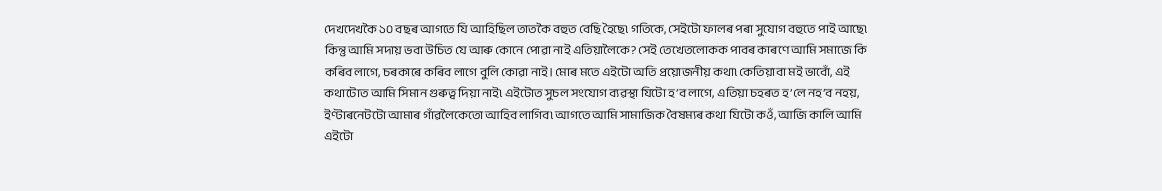দেখদেখকৈ ১০ বছৰ আগতে যি আহিছিল তাতকৈ বহুত বেছি হৈছে৷ গতিকে, সেইটো ফালৰ পৰা সুযোগ বহুতে পাই আছে৷ কিন্তু আমি সদায় ভবা উচিত যে আৰু কোনে পোৱা নাই এতিয়ালৈকে? সেই তেখেতলোকক পাবৰ কাৰণে আমি সমাজে কি কৰিব লাগে, চৰকাৰে কৰিব লাগে বুলি কোৱা নাই। মোৰ মতে এইটো অতি প্ৰয়োজনীয় কথা৷ কেতিয়াবা মই ভাবোঁ, এই কথাটোত আমি সিমান গুৰুত্ব দিয়া নাই৷ এইটোত সুচল সংযোগ ব্যৱস্থা যিটো হ’ব লাগে, এতিয়া চহৰত হ’লে নহ’ব নহয়, ইণ্টাৰনেটটো আমাৰ গাঁৱলৈকেতো আহিব লাগিব৷ আগতে আমি সামাজিক বৈষম্যৰ কথা যিটো কওঁ, আজি কালি আমি এইটো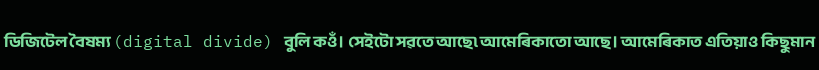ডিজিটেল বৈষম্য (digital divide) বুলি কওঁ। সেইটো সৱতে আছে৷ আমেৰিকাতো আছে। আমেৰিকাত এতিয়াও কিছুমান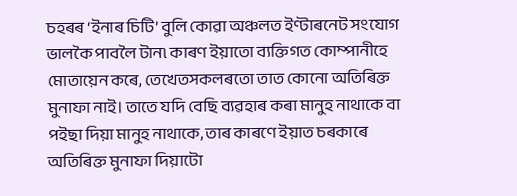চহৰৰ ‘ইনাৰ চিটি’ বুলি কোৱা অঞ্চলত ইণ্টাৰনেট সংযোগ ভালকৈ পাবলৈ টান৷ কাৰণ ইয়াতো ব্যক্তিগত কোম্পানীহে মোতায়েন কৰে, তেখেতসকলৰতো তাত কোনো অতিৰিক্ত মুনাফা নাই। তাতে যদি বেছি ব্যৱহাৰ কৰা মানুহ নাথাকে বা পইছা দিয়া মানুহ নাথাকে, তাৰ কাৰণে ইয়াত চৰকাৰে অতিৰিক্ত মুনাফা দিয়াটো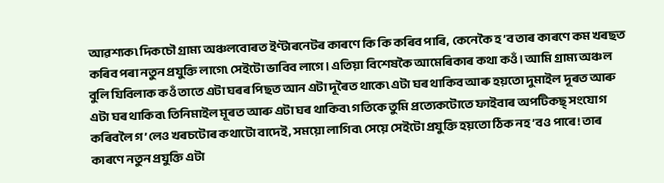আৱশ্যক৷ দিকচৌ গ্ৰাম্য অঞ্চলবোৰত ইণ্টাৰনেটৰ কাৰণে কি কি কৰিব পাৰি, কেনেকৈ হ’ব তাৰ কাৰণে কম খৰছত কৰিব পৰা নতুন প্ৰযুক্তি লাগে৷ সেইটো ভাবিব লাগে। এতিয়া বিশেষকৈ আমেৰিকাৰ কথা কওঁ। আমি গ্ৰাম্য অঞ্চল বুলি যিবিলাক কওঁ তাতে এটা ঘৰৰ পিছত আন এটা দূৰৈত থাকে৷ এটা ঘৰ থাকিব আৰু হয়তো দুমাইল দূৰত আৰু এটা ঘৰ থাকিব৷ তিনিমাইল মূৰত আৰু এটা ঘৰ থাকিব৷ গতিকে তুমি প্ৰত্যেকটোতে ফাইবাৰ অপটিকছ্ সংযোগ কৰিবলৈ গ’লেও খৰচটোৰ কথাটো বাদেই, সময়ো লাগিব৷ সেয়ে সেইটো প্ৰযুক্তি হয়তো ঠিক নহ’বও পাৰে! তাৰ কাৰণে নতুন প্ৰযুক্তি এটা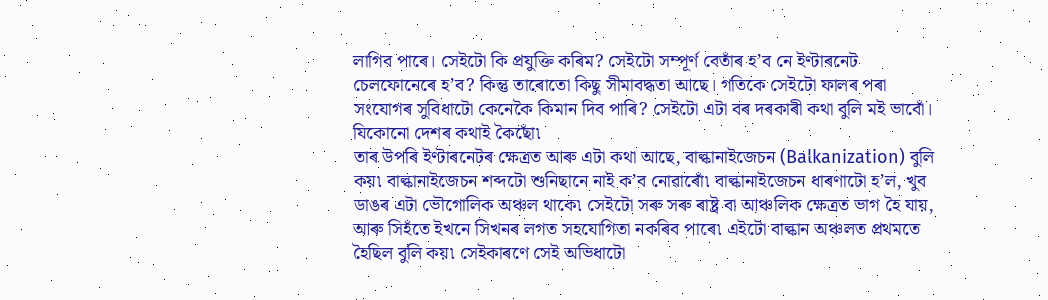লাগিব পাৰে। সেইটো কি প্ৰযুক্তি কৰিম? সেইটো সম্পূৰ্ণ বেতাঁৰ হ’ব নে ইণ্টাৰনেট চেলফোনেৰে হ’ব? কিন্তু তাৰোতো কিছু সীমাবদ্ধতা আছে। গতিকে সেইটো ফালৰ পৰা সংযোগৰ সুবিধাটো কেনেকৈ কিমান দিব পাৰি? সেইটো এটা বৰ দৰকাৰী কথা বুলি মই ভাবোঁ। যিকোনো দেশৰ কথাই কৈছোঁ৷
তাৰ উপৰি ইণ্টাৰনেটৰ ক্ষেত্ৰত আৰু এটা কথা আছে, বাল্কানাইজেচন (Balkanization) বুলি কয়৷ বাল্কানাইজেচন শব্দটো শুনিছানে নাই ক’ব নোৱাৰোঁ৷ বাল্কানাইজেচন ধাৰণাটো হ’ল, খুব ডাঙৰ এটা ভৌগোলিক অঞ্চল থাকে৷ সেইটো সৰু সৰু ৰাষ্ট্ৰ বা আঞ্চলিক ক্ষেত্ৰত ভাগ হৈ যায়, আৰু সিহঁতে ইখনে সিখনৰ লগত সহযোগিতা নকৰিব পাৰে৷ এইটো বাল্কান অঞ্চলত প্ৰথমতে হৈছিল বুলি কয়৷ সেইকাৰণে সেই অভিধাটো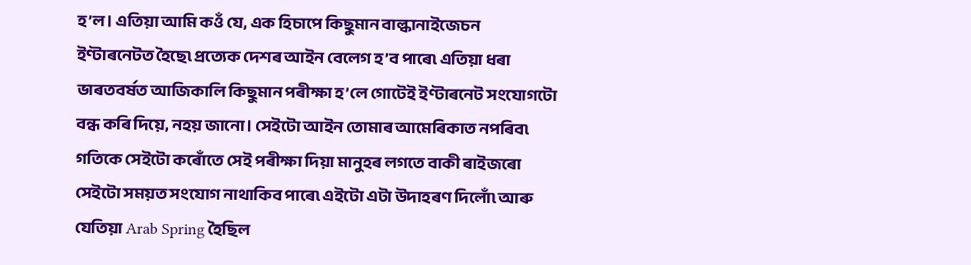হ’ল। এতিয়া আমি কওঁ যে, এক হিচাপে কিছুমান বাল্কানাইজেচন ইণ্টাৰনেটত হৈছে৷ প্ৰত্যেক দেশৰ আইন বেলেগ হ’ব পাৰে৷ এতিয়া ধৰা ভাৰতবৰ্ষত আজিকালি কিছুমান পৰীক্ষা হ’লে গোটেই ইণ্টাৰনেট সংযোগটো বন্ধ কৰি দিয়ে, নহয় জানো। সেইটো আইন তোমাৰ আমেৰিকাত নপৰিব৷ গতিকে সেইটো কৰোঁতে সেই পৰীক্ষা দিয়া মানুহৰ লগতে বাকী ৰাইজৰো সেইটো সময়ত সংযোগ নাথাকিব পাৰে৷ এইটো এটা উদাহৰণ দিলোঁ৷ আৰু যেতিয়া Arab Spring হৈছিল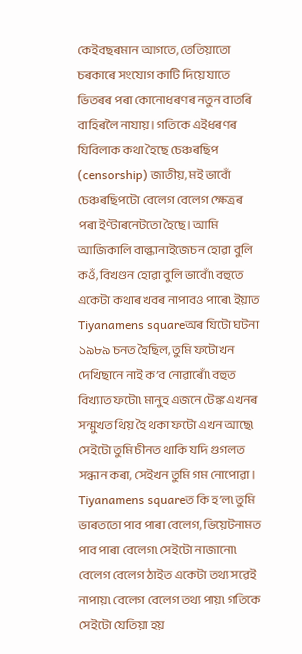কেইবছৰমান আগতে, তেতিয়াতো চৰকাৰে সংযোগ কাটি দিয়ে যাতে ভিতৰৰ পৰা কোনোধৰণৰ নতুন বাতৰি বাহিৰলৈ নাযায়। গতিকে এইধৰণৰ যিবিলাক কথা হৈছে চেঞ্চৰছিপ (censorship) জাতীয়, মই ভাবোঁ চেঞ্চৰছিপটো বেলেগ বেলেগ ক্ষেত্ৰৰ পৰা ইণ্টাৰনেটতো হৈছে। আমি আজিকালি বাল্কানাইজেচন হোৱা বুলি কওঁ, বিখণ্ডন হোৱা বুলি ভাবোঁ৷ বহুতে একেটা কথাৰ খবৰ নাপাবও পাৰে৷ ইয়াত Tiyanamens squareঅৰ যিটো ঘটনা ১৯৮৯ চনত হৈছিল, তুমি ফটোখন দেখিছানে নাই ক’ব নোৱাৰোঁ৷ বহুত বিখ্যাত ফটো৷ মানুহ এজনে টেঙ্ক এখনৰ সন্মুখত থিয় হৈ থকা ফটো এখন আছে৷ সেইটো তুমি চীনত থাকি যদি গুগলত সন্ধান কৰা, সেইখন তুমি গম নোপোৱা। Tiyanamens squareত কি হ’ল৷ তুমি ভাৰততো পাব পাৰা বেলেগ, ভিয়েটনামত পাব পাৰা বেলেগ৷ সেইটো নাজানো৷ বেলেগ বেলেগ ঠাইত একেটা তথ্য সৱেই নাপায়৷ বেলেগ বেলেগ তথ্য পায়৷ গতিকে সেইটো যেতিয়া হয়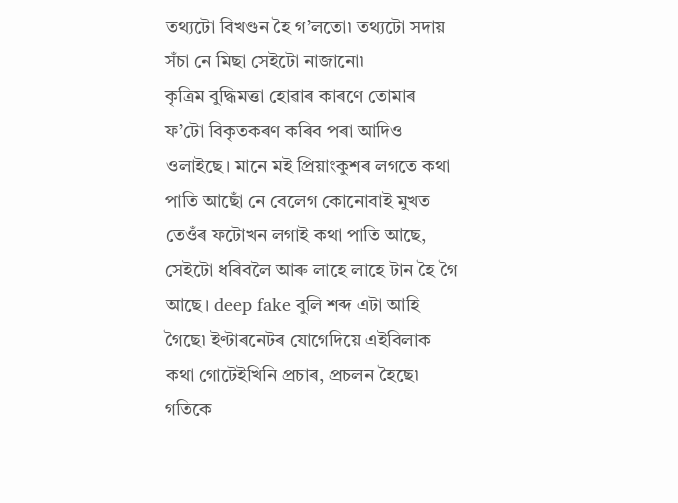তথ্যটো বিখণ্ডন হৈ গ’লতো৷ তথ্যটো সদায় সঁচা নে মিছা সেইটো নাজানো৷
কৃত্ৰিম বুদ্ধিমত্তা হোৱাৰ কাৰণে তোমাৰ ফ’টো বিকৃতকৰণ কৰিব পৰা আদিও ওলাইছে। মানে মই প্ৰিয়াংকুশৰ লগতে কথা পাতি আছোঁ নে বেলেগ কোনোবাই মুখত তেওঁৰ ফটোখন লগাই কথা পাতি আছে, সেইটো ধৰিবলৈ আৰু লাহে লাহে টান হৈ গৈ আছে। deep fake বুলি শব্দ এটা আহি গৈছে৷ ইণ্টাৰনেটৰ যোগেদিয়ে এইবিলাক কথা গোটেইখিনি প্ৰচাৰ, প্ৰচলন হৈছে৷ গতিকে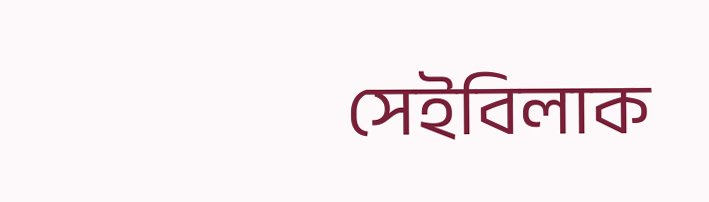সেইবিলাক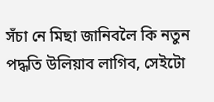সঁচা নে মিছা জানিবলৈ কি নতুন পদ্ধতি উলিয়াব লাগিব, সেইটো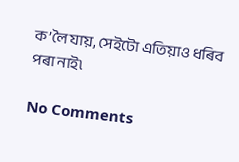ক’লৈ যায়, সেইটো এতিয়াও ধৰিব পৰা নাই৷

No Comments